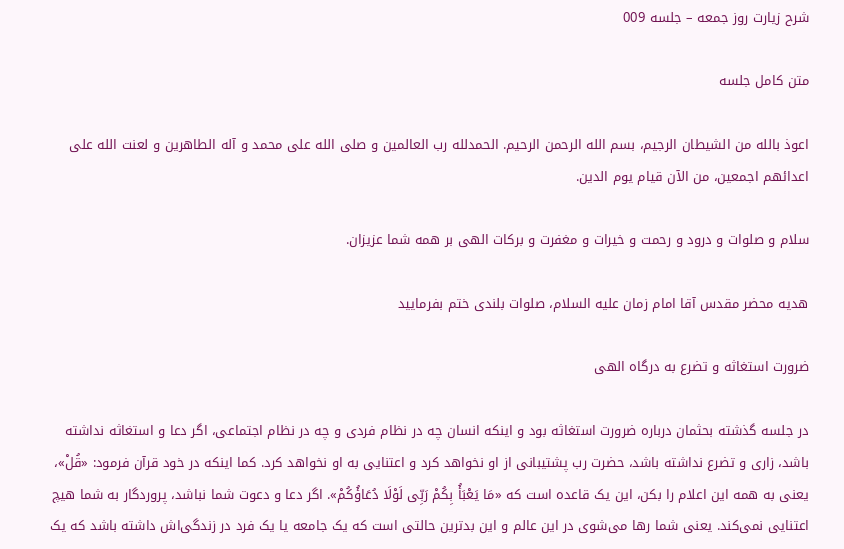شرح زیارت روز جمعه – جلسه 009

متن کامل جلسه

اعوذ بالله من الشیطان الرجیم، بسم الله الرحمن الرحیم. الحمدلله رب العالمین و صلی الله علی محمد و آله الطاهرین و لعنت الله علی اعدائهم اجمعین، من الآن قیام یوم الدین.

سلام و صلوات و درود و رحمت و خیرات و مغفرت و برکات الهی بر همه شما عزیزان.

هدیه محضر مقدس آقا امام زمان علیه السلام، صلوات بلندی ختم بفرمایید

ضرورت استغاثه و تضرع به درگاه الهی

در جلسه گذشته بحثمان درباره ضرورت استغاثه بود و اینکه انسان چه در نظام فردی و چه در نظام اجتماعی، اگر دعا و استغاثه نداشته باشد، زاری و تضرع نداشته باشد، حضرت رب پشتیبانی از او نخواهد کرد و اعتنایی به او نخواهد کرد. کما اینکه در خود قرآن فرمود: «قُلْ»، یعنی به همه این اعلام را بکن، این یک قاعده‌ است که «مَا یَعْبَأُ بِکُمْ رَبِّی لَوْلَا دُعَاؤُکُمْ». اگر دعا و دعوت شما نباشد، پروردگار به شما هیچ اعتنایی نمی‌کند. یعنی شما رها می‌شوی در این عالم و این بدترین حالتی است که یک جامعه یا یک فرد در زندگی‌اش داشته باشد که یک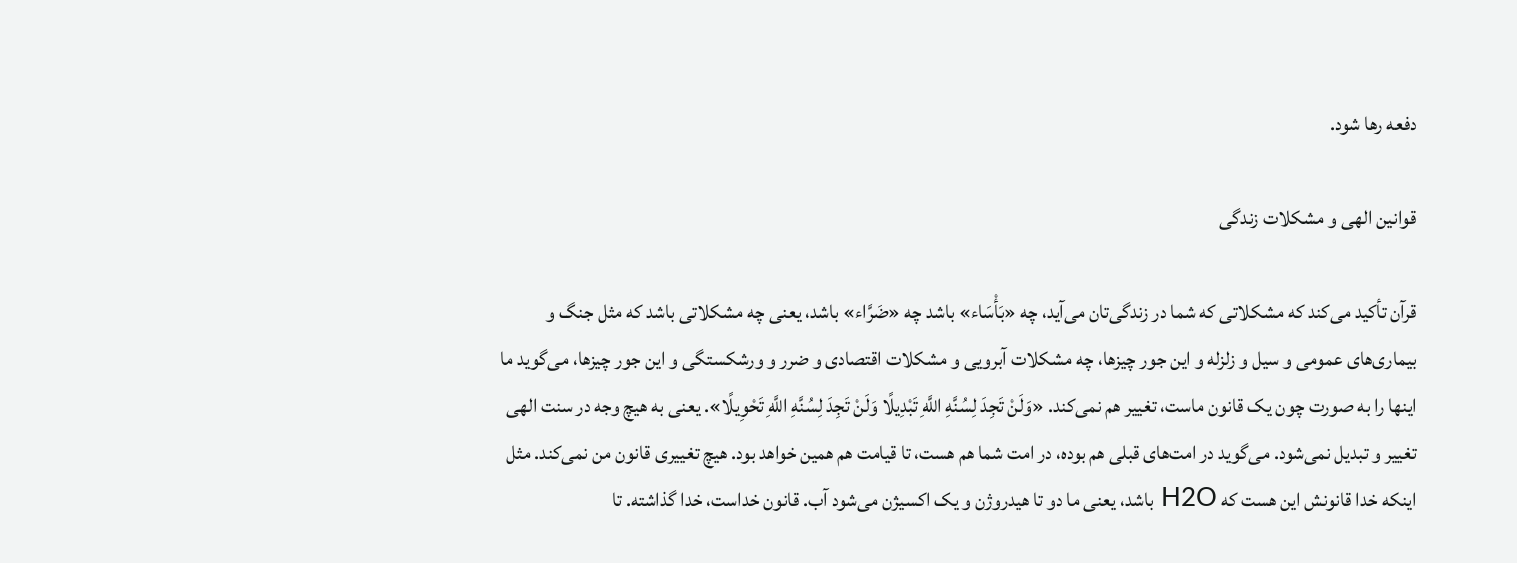دفعه رها شود.

قوانین الهی و مشکلات زندگی

قرآن تأکید می‌کند که مشکلاتی که شما در زندگی‌تان می‌آید، چه «بَأْسَاء» باشد چه «ضَرَّاء» باشد، یعنی چه مشکلاتی باشد که مثل جنگ و بیماری‌های عمومی و سیل و زلزله و این جور چیزها، چه مشکلات آبرویی و مشکلات اقتصادی و ضرر و ورشکستگی و این جور چیزها، می‌گوید ما اینها را به صورت چون یک قانون ماست، تغییر هم نمی‌کند. «وَلَنْ تَجِدَ لِسُنَّهِ اللَّهِ تَبْدِیلًا وَلَنْ تَجِدَ لِسُنَّهِ اللَّهِ تَحْوِیلًا». یعنی به هیچ وجه در سنت الهی تغییر و تبدیل نمی‌شود. می‌گوید در امت‌های قبلی هم بوده، در امت شما هم هست، تا قیامت هم همین خواهد بود. هیچ تغییری قانون من نمی‌کند. مثل اینکه خدا قانونش این هست که H2O باشد، یعنی ما دو تا هیدروژن و یک اکسیژن می‌شود آب. قانون خداست، خدا گذاشته. تا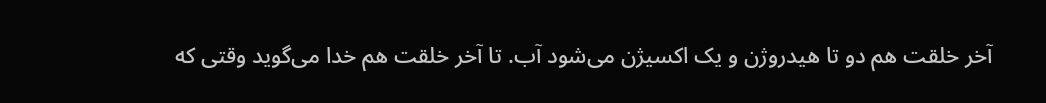آخر خلقت هم دو تا هیدروژن و یک اکسیژن می‌شود آب. تا آخر خلقت هم خدا می‌گوید وقتی که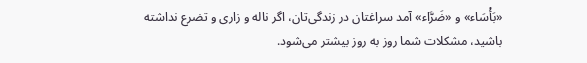«بَأْسَاء» و «ضَرَّاء» آمد سراغتان در زندگی‌تان، اگر ناله و زاری و تضرع نداشته باشید، مشکلات شما روز به روز بیشتر می‌شود.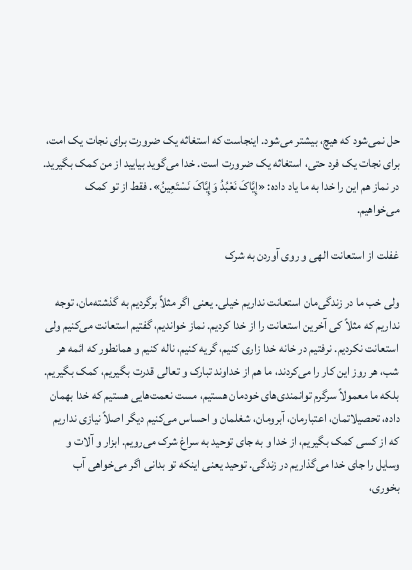حل نمی‌شود که هیچ، بیشتر می‌شود. اینجاست که استغاثه یک ضرورت برای نجات یک امت، برای نجات یک فرد حتی، استغاثه یک ضرورت است. خدا می‌گوید بیایید از من کمک بگیرید. در نماز هم این را خدا به ما یاد داده: «إِیَّاکَ نَعْبُدُ وَإِیَّاکَ نَسْتَعِینُ». فقط از تو کمک می‌خواهیم.

غفلت از استعانت الهی و روی آوردن به شرک

ولی خب ما در زندگی‌مان استعانت نداریم خیلی. یعنی اگر مثلاً برگردیم به گذشته‌مان، توجه نداریم که مثلاً کی آخرین استعانت را از خدا کردیم. نماز خواندیم، گفتیم استعانت می‌کنیم ولی استعانت نکردیم. نرفتیم در خانه خدا زاری کنیم، گریه کنیم، ناله کنیم و همانطور که ائمه هر شب، هر روز این کار را می‌کردند، ما هم از خداوند تبارک و تعالی قدرت بگیریم، کمک بگیریم. بلکه ما معمولاً سرگرم توانمندی‌های خودمان هستیم، مست نعمت‌هایی هستیم که خدا بهمان داده، تحصیلاتمان، اعتبارمان، آبرومان، شغلمان و احساس می‌کنیم دیگر اصلاً نیازی نداریم که از کسی کمک بگیریم، از خدا و به جای توحید به سراغ شرک می‌رویم. ابزار و آلات و وسایل را جای خدا می‌گذاریم در زندگی. توحید یعنی اینکه تو بدانی اگر می‌خواهی آب بخوری،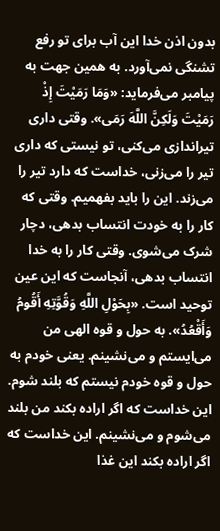بدون اذن خدا این آب برای تو رفع تشنگی نمی‌آورد. به همین جهت به پیامبر می‌فرماید: «وَمَا رَمَیْتَ إِذْ رَمَیْتَ وَلَکِنَّ اللَّهَ رَمَى». وقتی داری تیراندازی می‌کنی، تو نیستی که داری تیر را می‌زنی، خداست که دارد تیر را می‌زند. این را باید بفهمیم. وقتی که کار را به خودت انتساب بدهی، دچار شرک می‌شوی. وقتی کار را به خدا انتساب بدهی، آنجاست که این عین توحید است. «بِحَوْلِ اللَّهِ وَقُوَّتِهِ أَقُومُ وَأَقْعُدُ». به حول و قوه الهی من می‌ایستم و می‌نشینم. یعنی خودم به حول و قوه خودم نیستم که بلند شوم. این خداست که اگر اراده بکند من بلند می‌شوم و می‌نشینم. این خداست که اگر اراده بکند این غذا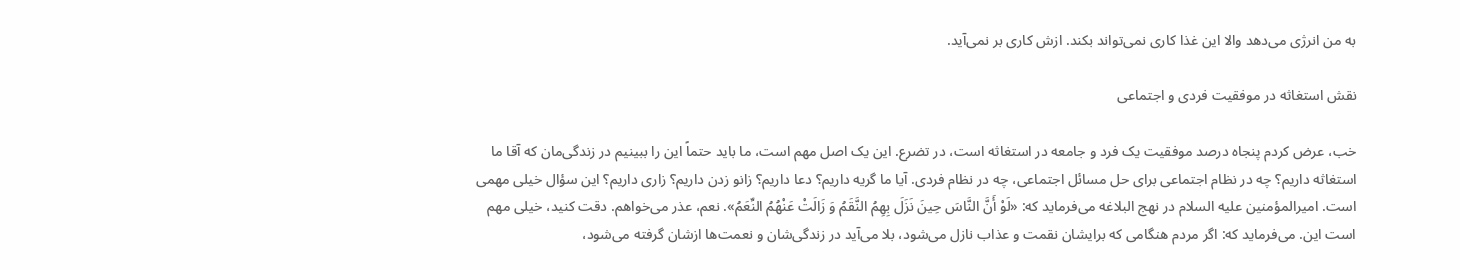به من انرژی می‌دهد والا این غذا کاری نمی‌تواند بکند. ازش کاری بر نمی‌آید.

نقش استغاثه در موفقیت فردی و اجتماعی

خب، عرض کردم پنجاه درصد موفقیت یک فرد و جامعه در استغاثه است، در تضرع. این یک اصل مهم است، ما باید حتماً این را ببینیم در زندگی‌مان که آقا ما استغاثه داریم؟ چه در نظام اجتماعی برای حل مسائل اجتماعی، چه در نظام فردی. آیا ما گریه داریم؟ دعا داریم؟ زانو زدن داریم؟ زاری داریم؟ این سؤال خیلی مهمی است. امیرالمؤمنین علیه السلام در نهج البلاغه می‌فرماید که: «لَوْ أَنَّ النَّاسَ حِینَ نَزَلَ بِهِمُ النَّقَمُ وَ زَالَتْ عَنْهُمُ النِّعَمُ». نعم، عذر می‌خواهم. دقت کنید، خیلی مهم است این. می‌فرماید که: اگر مردم هنگامی که برایشان نقمت و عذاب نازل می‌شود، بلا می‌آید در زندگی‌شان و نعمت‌ها ازشان گرفته می‌شود،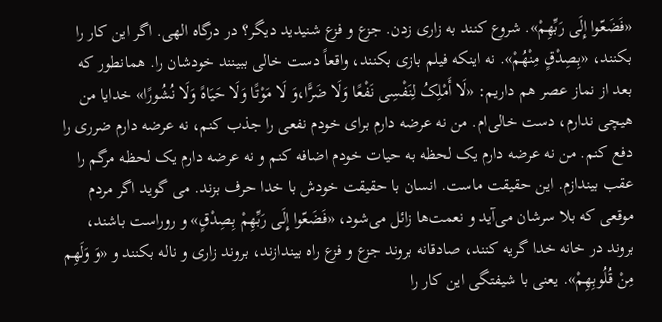«فَضَعّوا إِلَى رَبِّهِمْ». شروع کنند به زاری زدن. جزع و فزع شنیدید دیگر؟ در درگاه الهی. اگر این کار را بکنند، «بِصِدْقٍ مِنْهُمْ». نه اینکه فیلم بازی بکنند، واقعاً دست خالی ببینند خودشان را. همانطور که بعد از نماز عصر هم داریم: «لَا أَمْلِکُ لِنَفْسِی نَفْعًا وَلَا ضَرًّا،وَ لَا مَوْتًا وَلَا حَیَاهً وَلَا نُشُورًا» خدایا من هیچی ندارم، دست خالی‌ام. من نه عرضه دارم برای خودم نفعی را جذب کنم، نه عرضه دارم ضرری را دفع کنم. من نه عرضه دارم یک لحظه به حیات خودم اضافه کنم و نه عرضه دارم یک لحظه مرگم را عقب بیندازم. این حقیقت ماست. انسان با حقیقت خودش با خدا حرف بزند. می گوید اگر مردم موقعی که بلا سرشان می‌آید و نعمت‌ها زائل می‌شود، «فَضَعّوا إِلَى رَبِّهِمْ بِصِدْقٍ» و روراست باشند، بروند در خانه خدا گریه کنند، صادقانه بروند جزع و فزع راه بیندازند، بروند زاری و ناله بکنند و «وَ وَلَهِم مِنْ قُلُوبِهِمْ». یعنی با شیفتگی این کار را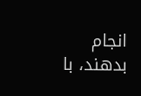انجام بدهند، با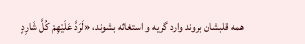همه قلبشان بروند وارد گریه و استغاثه بشوند، «لَرَدَّ عَلَیْهِمْ کُلَّ شَارِدٍ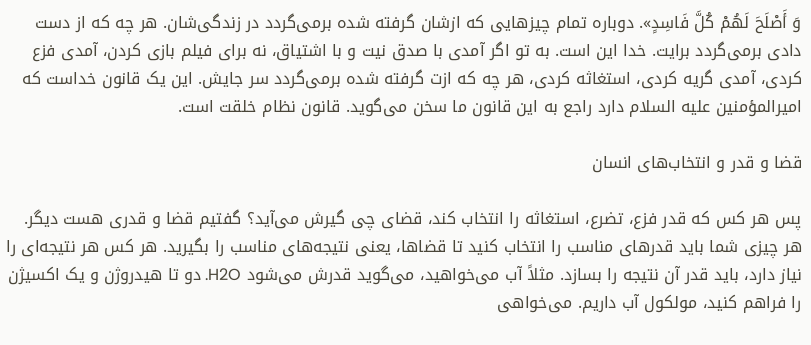وَ أَصْلَحَ لَهُمْ کُلَّ فَاسِدٍ». دوباره تمام چیزهایی که ازشان گرفته شده برمی‌گردد در زندگی‌شان. هر چه که از دست دادی برمی‌گردد برایت. خدا این است. به تو اگر آمدی با صدق نیت و با اشتیاق، نه برای فیلم بازی کردن، آمدی فزع کردی، آمدی گریه کردی، استغاثه کردی، هر چه که ازت گرفته شده برمی‌گردد سر جایش. این یک قانون خداست که امیرالمؤمنین علیه السلام دارد راجع به این قانون ما سخن می‌گوید. قانون نظام خلقت است.

قضا و قدر و انتخاب‌های انسان

پس هر کس که قدر فزع، تضرع، استغاثه را انتخاب کند، قضای چی گیرش می‌آید؟ گفتیم قضا و قدری هست دیگر. هر چیزی شما باید قدرهای مناسب را انتخاب کنید تا قضاها، یعنی نتیجه‌های مناسب را بگیرید. هر کس هر نتیجه‌ای را نیاز دارد، باید قدر آن نتیجه را بسازد. مثلاً آب می‌خواهید، می‌گوید قدرش می‌شود H2O. دو تا هیدروژن و یک اکسیژن را فراهم کنید، مولکول آب داریم. می‌خواهی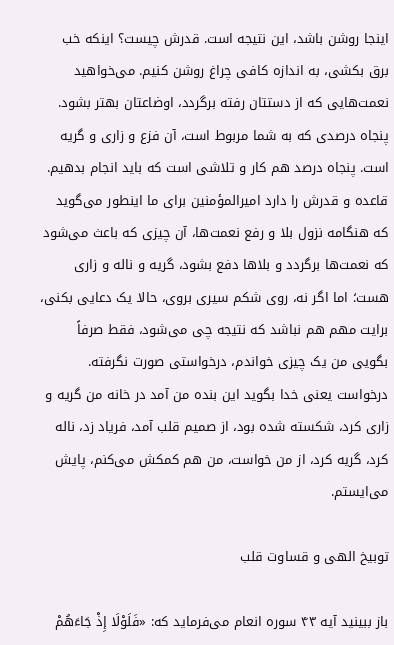اینجا روشن باشد، این نتیجه است. قدرش چیست؟ اینکه خب برق بکشی، به اندازه کافی چراغ روشن کنیم. می‌خواهید نعمت‌هایی که از دستتان رفته برگردد، اوضاعتان بهتر بشود. پنجاه درصدی که به شما مربوط است، آن فزع و زاری و گریه است. پنجاه درصد هم کار و تلاشی است که باید انجام بدهیم. قاعده و قدرش را دارد امیرالمؤمنین برای ما اینطور می‌گوید که هنگامه نزول بلا و رفع نعمت‌ها، آن چیزی که باعث می‌شود که نعمت‌ها برگردد و بلاها دفع بشود، گریه و ناله و زاری هست؛ اما اگر نه، روی شکم سیری بروی، حالا یک دعایی بکنی، برایت مهم هم نباشد که نتیجه چی می‌شود، فقط صرفاً بگویی من یک چیزی خواندم، درخواستی صورت نگرفته. درخواست یعنی خدا بگوید این بنده من آمد در خانه من گریه و زاری کرد، شکسته شده بود، از صمیم قلب آمد، فریاد زد، ناله کرد، گریه کرد، از من خواست، من هم کمکش می‌کنم، پایش می‌ایستم.

توبیخ الهی و قساوت قلب

باز ببینید آیه ۴۳ سوره انعام می‌فرماید که: «فَلَوْلَا إِذْ جَاءَهُمْ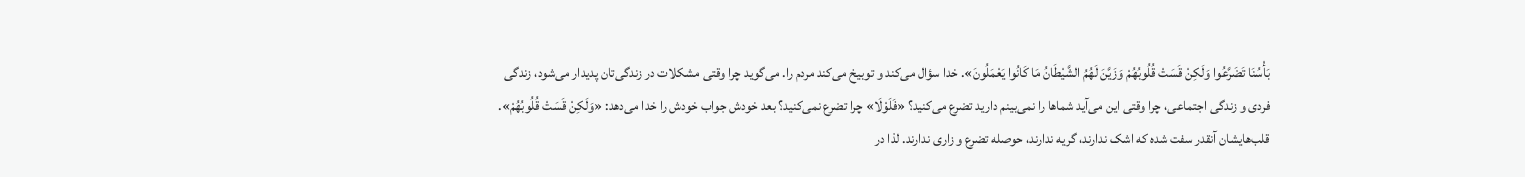بَأْسُنَا تَضَرَّعُوا وَلَکِنْ قَسَتْ قُلُوبُهُمْ وَزَیَّنَ لَهُمُ الشَّیْطَانُ مَا کَانُوا یَعْمَلُونَ». خدا سؤال می‌کند و توبیخ می‌کند مردم را. می‌گوید چرا وقتی مشکلات در زندگی‌تان پدیدار می‌شود، زندگی فردی و زندگی اجتماعی، چرا وقتی این می‌آید شماها را نمی‌بینم دارید تضرع می‌کنید؟ «فَلَوْلَا» چرا تضرع نمی‌کنید؟ بعد خودش جواب خودش را خدا می‌دهد: «وَلَکِنْ قَسَتْ قُلُوبُهُمْ». قلب‌هایشان آنقدر سفت شده که اشک ندارند، گریه ندارند، حوصله تضرع و زاری ندارند. لذا در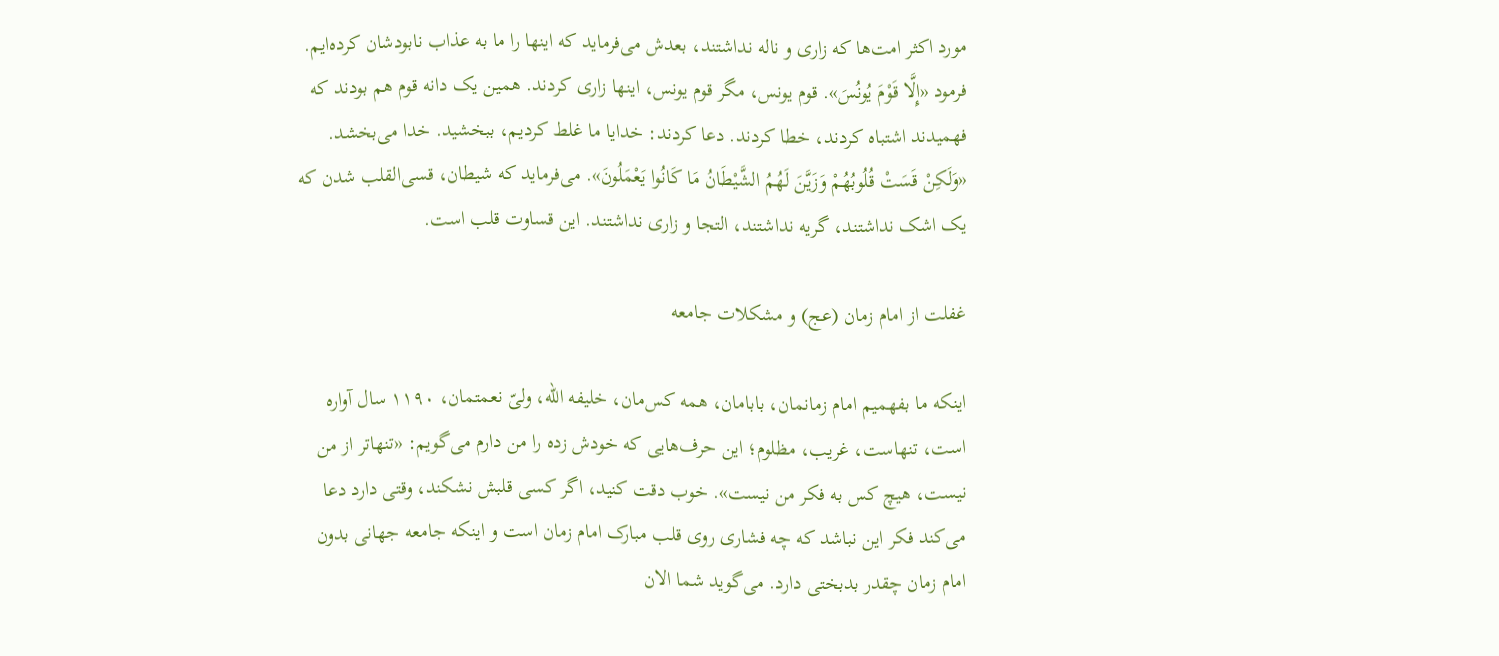مورد اکثر امت‌ها که زاری و ناله نداشتند، بعدش می‌فرماید که اینها را ما به عذاب نابودشان کرده‌ایم. فرمود «إِلَّا قَوْمَ یُونُسَ». قوم یونس، مگر قوم یونس، اینها زاری کردند. همین یک دانه قوم هم بودند که فهمیدند اشتباه کردند، خطا کردند. دعا کردند: خدایا ما غلط کردیم، ببخشید. خدا می‌بخشد. «وَلَکِنْ قَسَتْ قُلُوبُهُمْ وَزَیَّنَ لَهُمُ الشَّیْطَانُ مَا کَانُوا یَعْمَلُونَ». می‌فرماید که شیطان، قسی‌القلب شدن که یک اشک نداشتند، گریه نداشتند، التجا و زاری نداشتند. این قساوت قلب است.

غفلت از امام زمان (عج) و مشکلات جامعه

اینکه ما بفهمیم امام زمانمان، بابامان، همه کس‌مان، خلیفه الله، ولیّ نعمتمان، ۱۱۹۰ سال آواره است، تنهاست، غریب، مظلوم؛ این حرف‌هایی که خودش زده را من دارم می‌گویم: «تنهاتر از من نیست، هیچ کس به فکر من نیست». خوب دقت کنید، اگر کسی قلبش نشکند، وقتی دارد دعا می‌کند فکر این نباشد که چه فشاری روی قلب مبارک امام زمان است و اینکه جامعه جهانی بدون امام زمان چقدر بدبختی دارد. می‌گوید شما الان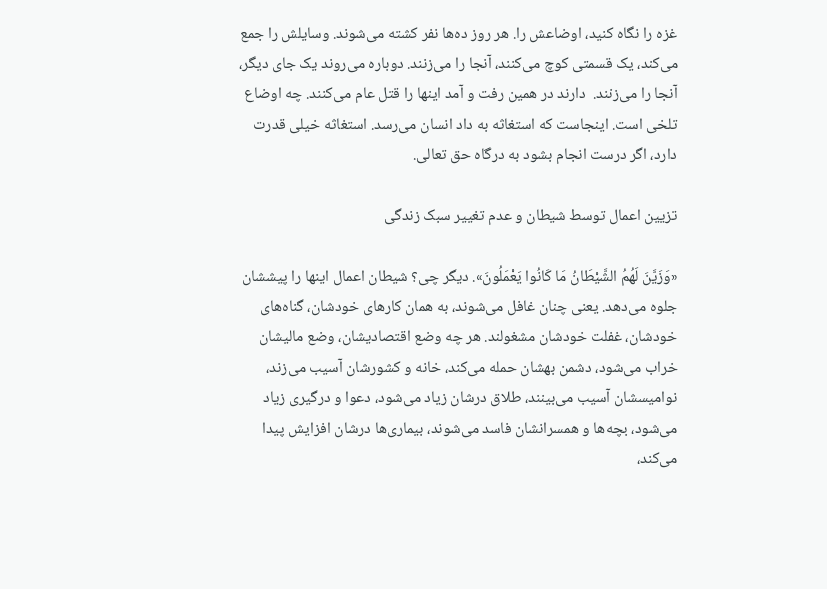غزه را نگاه کنید، اوضاعش را. هر روز ده‌ها نفر کشته می‌شوند. وسایلش را جمع می‌کند، یک قسمتی کوچ می‌کنند، آنجا را می‌زنند. دوباره می‌روند یک جای دیگر، آنجا را می‌زنند.  دارند در همین رفت و آمد اینها را قتل عام می‌کنند. چه اوضاع تلخی است. اینجاست که استغاثه به داد انسان می‌رسد. استغاثه خیلی قدرت دارد، اگر درست انجام بشود به درگاه حق تعالی.

تزیین اعمال توسط شیطان و عدم تغییر سبک زندگی

«وَزَیَّنَ لَهُمُ الشَّیْطَانُ مَا کَانُوا یَعْمَلُونَ». دیگر چی؟ شیطان اعمال اینها را پیششان جلوه می‌دهد. یعنی چنان غافل می‌شوند، به همان کارهای خودشان، گناه‌های خودشان، غفلت خودشان مشغولند. هر چه وضع اقتصادیشان، وضع مالیشان خراب می‌شود، دشمن بهشان حمله می‌کند، خانه و کشورشان آسیب می‌زند، نوامیسشان آسیب می‌بینند، طلاق درشان زیاد می‌شود، دعوا و درگیری زیاد می‌شود، بچه‌ها و همسرانشان فاسد می‌شوند، بیماری‌ها درشان افزایش پیدا می‌کند،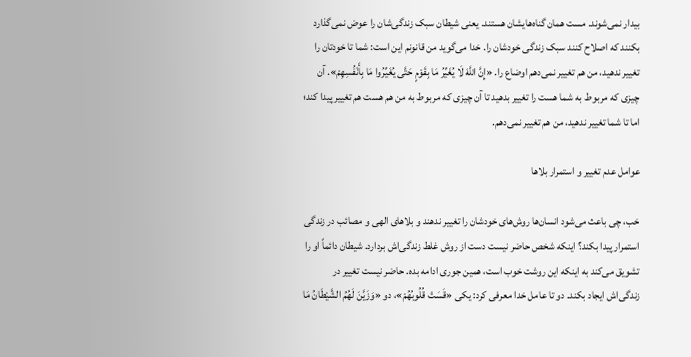بیدار نمی‌شوند. مست همان گناه‌هایشان هستند. یعنی شیطان سبک زندگی‌شان را عوض نمی‌گذارد بکنند که اصلاح کنند سبک زندگی خودشان را. خدا می‌گوید من قانونم این است: شما تا خودتان را تغییر ندهید، من هم تغییر نمی‌دهم اوضاع را. «إِنَّ اللَّهَ لَا یُغَیِّرُ مَا بِقَوْمٍ حَتَّى یُغَیِّرُوا مَا بِأَنْفُسِهِمْ». آن چیزی که مربوط به شما هست را تغییر بدهید تا آن چیزی که مربوط به من هم هست هم تغییر پیدا کند؛ اما تا شما تغییر ندهید، من هم تغییر نمی‌دهم.

عوامل عدم تغییر و استمرار بلاها

خب، چی باعث می‌شود انسان‌ها روش‌های خودشان را تغییر ندهند و بلاهای الهی و مصائب در زندگی استمرار پیدا بکند؟ اینکه شخص حاضر نیست دست از روش غلط زندگی‌اش بردارد. شیطان دائماً او را تشویق می‌کند به اینکه این روشت خوب است، همین جوری ادامه بده. حاضر نیست تغییر در زندگی‌اش ایجاد بکند. دو تا عامل خدا معرفی کرد: یکی «قَسَتْ قُلُوبُهُمْ»، دو «وَزَیَّنَ لَهُمُ الشَّیْطَانُ مَا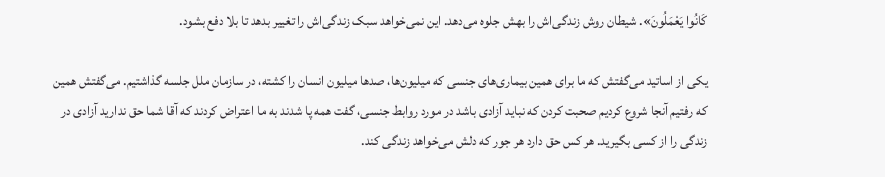کَانُوا یَعْمَلُونَ». شیطان روش زندگی‌اش را بهش جلوه می‌دهد. این نمی‌خواهد سبک زندگی‌اش را تغییر بدهد تا بلا دفع بشود.

یکی از اساتید می‌گفتش که ما برای همین بیماری‌های جنسی که میلیون‌ها، صدها میلیون انسان را کشته، در سازمان ملل جلسه گذاشتیم. می‌گفتش همین که رفتیم آنجا شروع کردیم صحبت کردن که نباید آزادی باشد در مورد روابط جنسی، گفت همه پا شدند به ما اعتراض کردند که آقا شما حق ندارید آزادی در زندگی را از کسی بگیرید. هر کس حق دارد هر جور که دلش می‌خواهد زندگی کند.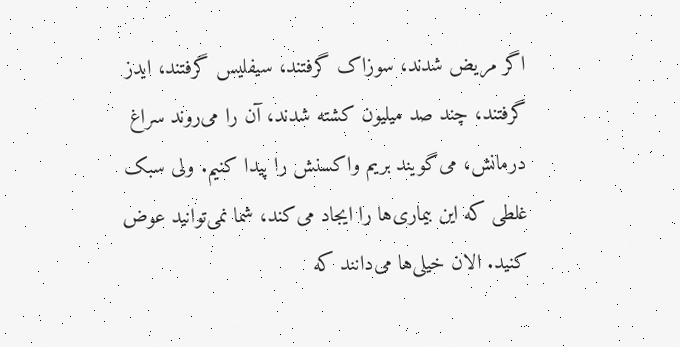اگر مریض شدند، سوزاک گرفتند، سیفلیس گرفتند، ایدز گرفتند، چند صد میلیون کشته شدند، آن را می‌روند سراغ درمانش، می‌گویند بریم واکسنش را پیدا کنیم. ولی سبک غلطی که این بیماری‌ها را ایجاد می‌کند، شما نمی‌توانید عوض کنید. الان خیلی‌ها می‌دانند که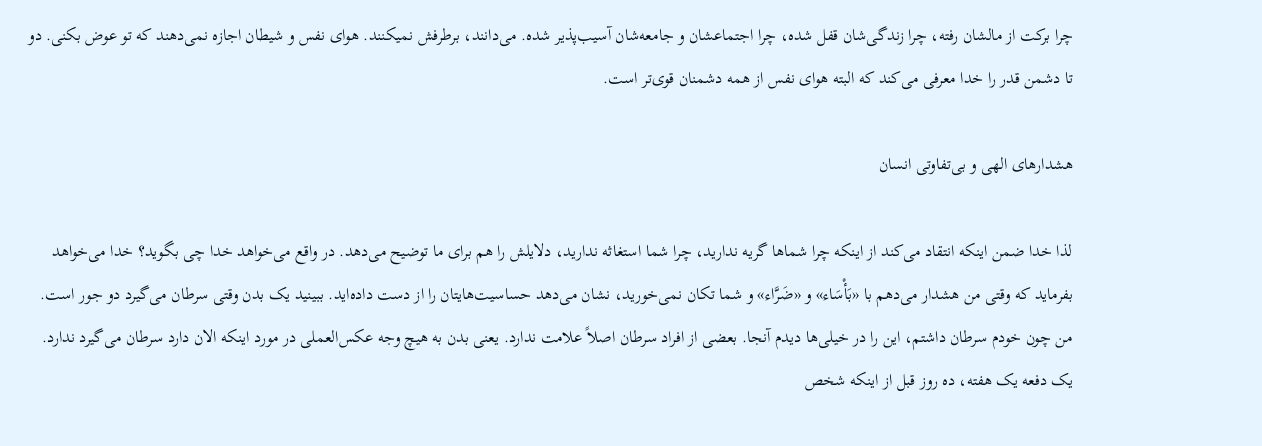چرا برکت از مالشان رفته، چرا زندگی‌شان قفل شده، چرا اجتماعشان و جامعه‌شان آسیب‌پذیر شده. می‌دانند، برطرفش نمیکنند. هوای نفس و شیطان اجازه نمی‌دهند که تو عوض بکنی. دو تا دشمن قدر را خدا معرفی می‌کند که البته هوای نفس از همه دشمنان قوی‌تر است.

هشدارهای الهی و بی‌تفاوتی انسان

لذا خدا ضمن اینکه انتقاد می‌کند از اینکه چرا شماها گریه ندارید، چرا شما استغاثه ندارید، دلایلش را هم برای ما توضیح می‌دهد. در واقع می‌خواهد خدا چی بگوید؟ خدا می‌خواهد بفرماید که وقتی من هشدار می‌دهم با «بَأْسَاء» و «ضَرَّاء» و شما تکان نمی‌خورید، نشان می‌دهد حساسیت‌هایتان را از دست داده‌اید. ببینید یک بدن وقتی سرطان می‌گیرد دو جور است. من چون خودم سرطان داشتم، این را در خیلی‌ها دیدم آنجا. بعضی از افراد سرطان اصلاً علامت ندارد. یعنی بدن به هیچ وجه عکس‌العملی در مورد اینکه الان دارد سرطان می‌گیرد ندارد. یک دفعه یک هفته، ده روز قبل از اینکه شخص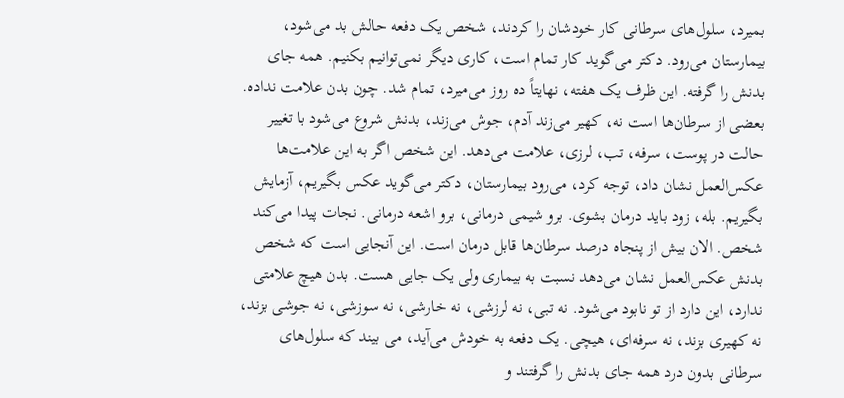بمیرد، سلول‌های سرطانی کار خودشان را کردند، شخص یک دفعه حالش بد می‌شود، بیمارستان می‌رود. دکتر می‌گوید کار تمام است، کاری دیگر نمی‌توانیم بکنیم. همه جای بدنش را گرفته. این ظرف یک هفته، نهایتاً ده روز می‌میرد، تمام شد. چون بدن علامت نداده. بعضی از سرطان‌ها است نه، کهیر می‌زند آدم، جوش می‌زند، بدنش شروع می‌شود با تغییر حالت در پوست، سرفه، تب، لرزی، علامت می‌دهد. این شخص اگر به این علامت‌ها عکس‌العمل نشان داد، توجه کرد، می‌رود بیمارستان، دکتر می‌گوید عکس بگیریم، آزمایش بگیریم. بله، زود باید درمان بشوی. برو شیمی درمانی، برو اشعه درمانی. نجات پیدا می‌کند شخص. الان بیش از پنجاه درصد سرطان‌ها قابل درمان است. این آنجایی است که شخص بدنش عکس‌العمل نشان می‌دهد نسبت به بیماری ولی یک جایی هست. بدن هیچ علامتی ندارد، این دارد از تو نابود می‌شود. نه تبی، نه لرزشی، نه خارشی، نه سوزشی، نه جوشی بزند، نه کهیری بزند، نه سرفه‌ای، هیچی. یک دفعه به خودش می‌آید، می بیند که سلول‌های سرطانی بدون درد همه جای بدنش را گرفتند و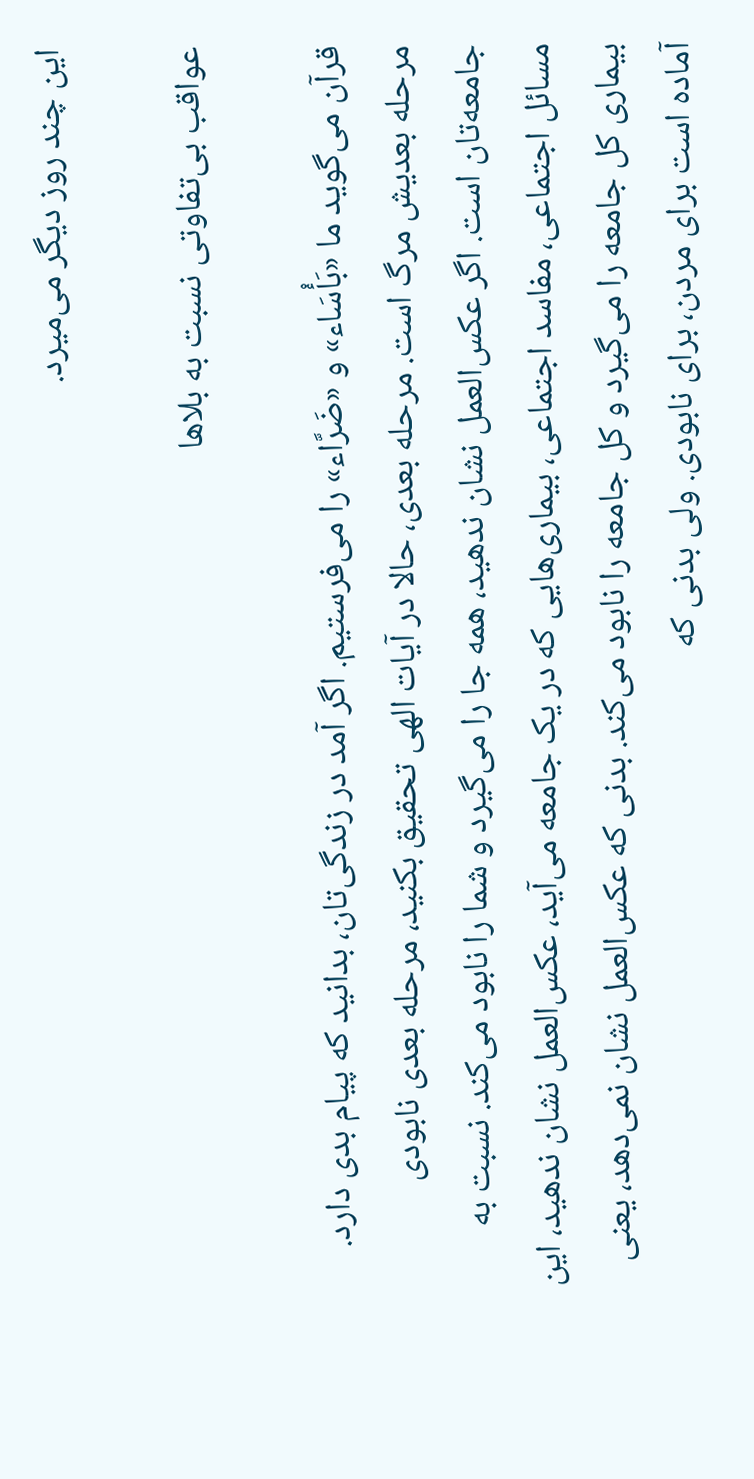این چند روز دیگر می‌میرد.

عواقب بی‌تفاوتی نسبت به بلاها

قرآن می‌گوید ما «بَأْسَاء» و «ضَرَّاء» را می‌فرستیم. اگر آمد در زندگی‌تان، بدانید که پیام بدی دارد. مرحله بعدیش مرگ است. مرحله بعدی، حالا در آیات الهی تحقیق بکنید، مرحله بعدی نابودی جامعه‌تان است. اگر عکس‌العمل نشان ندهید، همه جا را می‌گیرد و شما را نابود می‌کند. نسبت به مسائل اجتماعی، مفاسد اجتماعی، بیماری‌هایی که در یک جامعه می‌آید، عکس‌العمل نشان ندهید، این بیماری کل جامعه را می‌گیرد و کل جامعه را نابود می‌کند. بدنی که عکس‌العمل نشان نمی‌دهد، یعنی آماده است برای مردن، برای نابودی. ولی بدنی که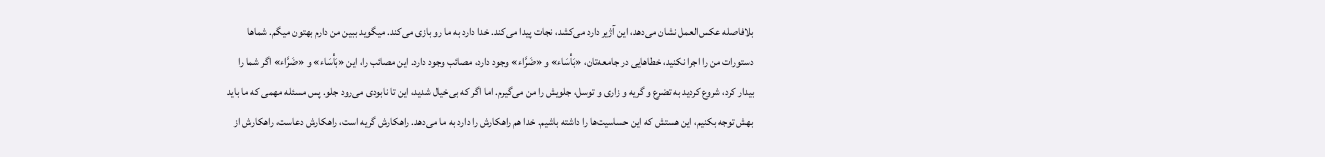بلافاصله عکس‌العمل نشان می‌دهد، این آژیر دارد می‌کشد، نجات پیدا می‌کند. خدا دارد به ما رو بازی می‌کند. میگوید ببین من دارم بهتون میگم. شماها دستورات من را اجرا نکنید، خطاهایی در جامعه‌تان، «بَأْسَاء» و «ضَرَّاء» وجود دارد، مصائب وجود دارد. این مصائب را، این «بَأْسَاء» و «ضَرَّاء» اگر شما را بیدار کرد، شروع کردید به تضرع و گریه و زاری و توسل، جلویش را من می‌گیرم. اما اگر که بی‌خیال شدید، این تا نابودی می‌رود جلو. پس مسئله مهمی که ما باید بهش توجه بکنیم، این هستش که این حساسیت‌ها را داشته باشیم. خدا هم راهکارش را دارد به ما می‌دهد. راهکارش گریه است، راهکارش دعاست، راهکارش از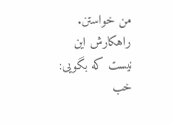من خواستن. راهکارش این نیست که بگویی: خب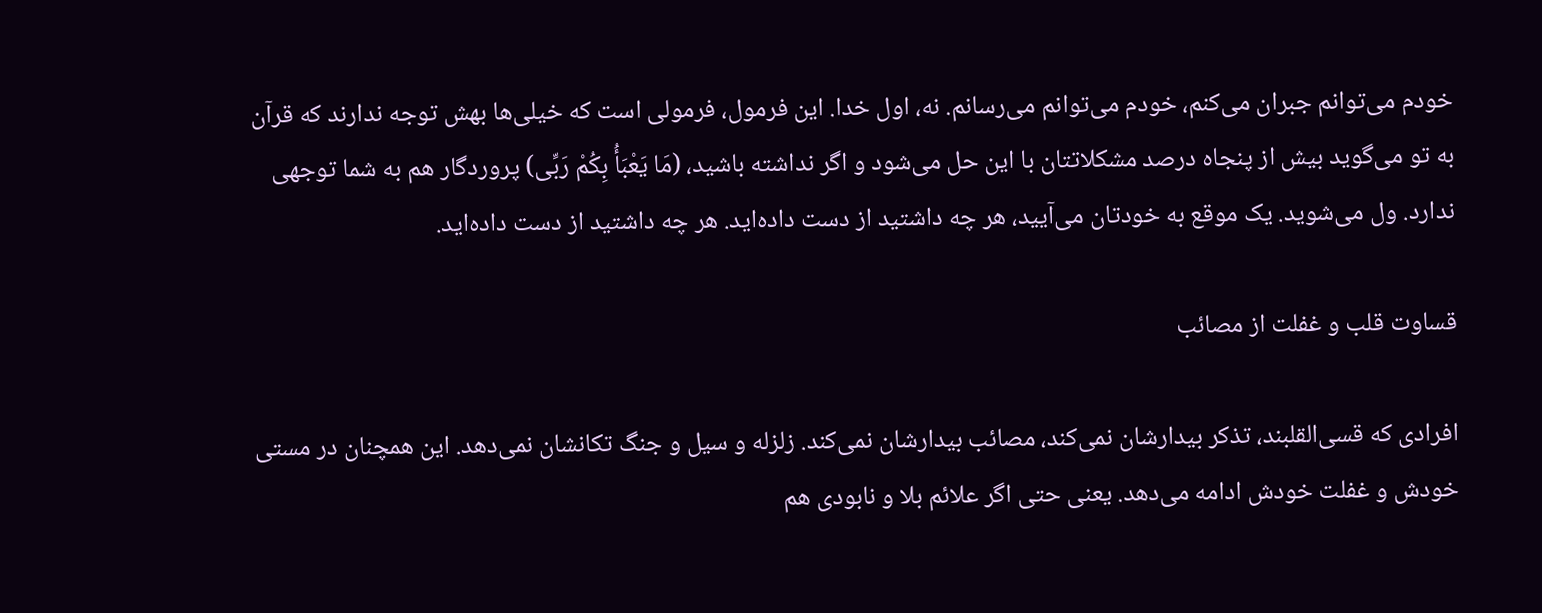خودم می‌توانم جبران می‌کنم، خودم می‌توانم می‌رسانم. نه، اول خدا. این فرمول، فرمولی است که خیلی‌ها بهش توجه ندارند که قرآن به تو می‌گوید بیش از پنجاه درصد مشکلاتتان با این حل می‌شود و اگر نداشته باشید، (مَا یَعْبَأُ بِکُمْ رَبِّی) پروردگار هم به شما توجهی ندارد. ول می‌شوید. یک موقع به خودتان می‌آیید، هر چه داشتید از دست داده‌اید. هر چه داشتید از دست داده‌اید.

قساوت قلب و غفلت از مصائب

افرادی که قسی‌القلبند، تذکر بیدارشان نمی‌کند، مصائب بیدارشان نمی‌کند. زلزله و سیل و جنگ تکانشان نمی‌دهد. این همچنان در مستی خودش و غفلت خودش ادامه می‌دهد. یعنی حتی اگر علائم بلا و نابودی هم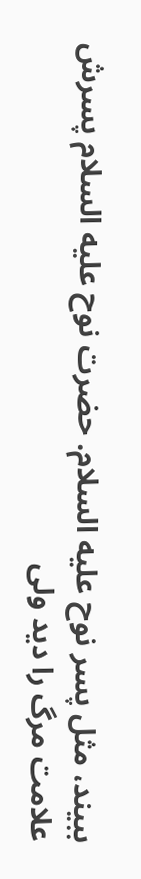ببیند، مثل پسر نوح علیه السلام. حضرت نوح علیه السلام پسرش علامت مرگ را دید ولی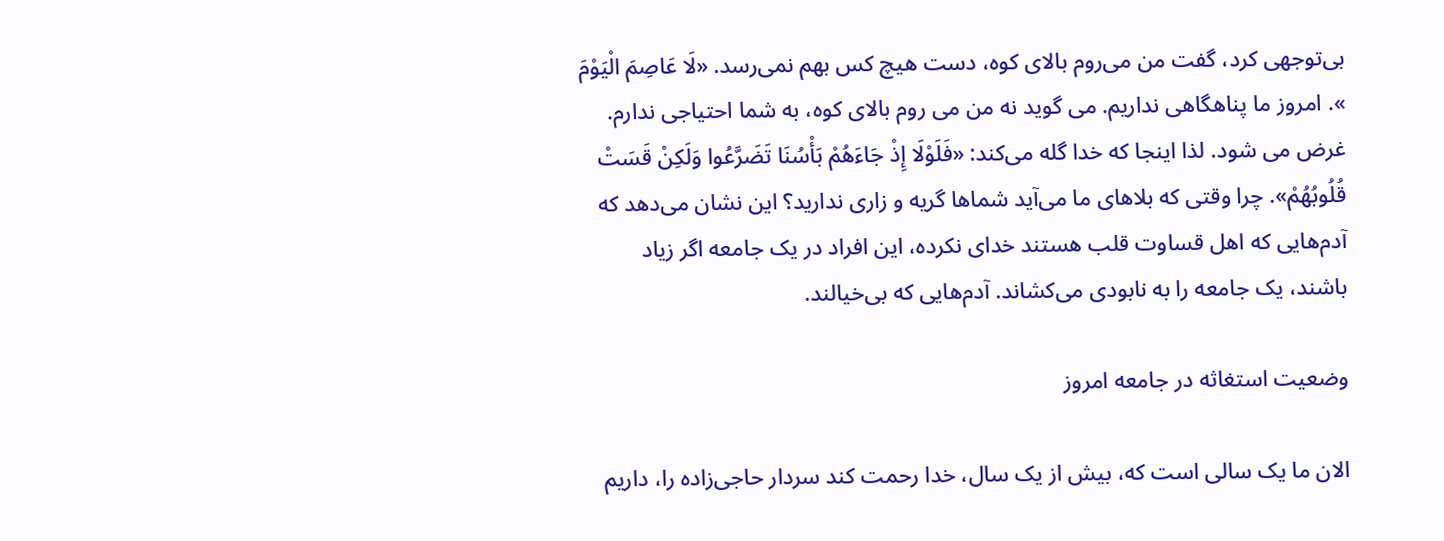بی‌توجهی کرد، گفت من می‌روم بالای کوه، دست هیچ کس بهم نمی‌رسد. «لَا عَاصِمَ الْیَوْمَ ». امروز ما پناهگاهی نداریم. می گوید نه من می روم بالای کوه، به شما احتیاجی ندارم. غرض می شود. لذا اینجا که خدا گله می‌کند: «فَلَوْلَا إِذْ جَاءَهُمْ بَأْسُنَا تَضَرَّعُوا وَلَکِنْ قَسَتْ قُلُوبُهُمْ». چرا وقتی که بلاهای ما می‌آید شماها گریه و زاری ندارید؟ این نشان می‌دهد که آدم‌هایی که اهل قساوت قلب هستند خدای نکرده، این افراد در یک جامعه اگر زیاد باشند، یک جامعه را به نابودی می‌کشاند. آدم‌هایی که بی‌خیالند.

وضعیت استغاثه در جامعه امروز

الان ما یک سالی است که، بیش از یک سال، خدا رحمت کند سردار حاجی‌زاده را، داریم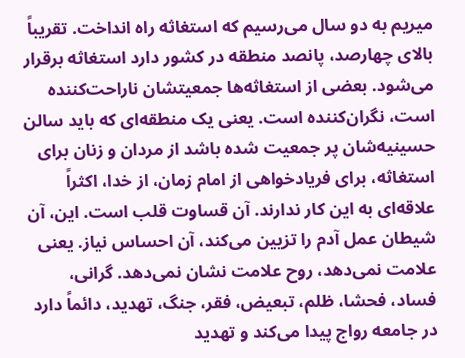میریم به دو سال می‌رسیم که استغاثه راه انداخت. تقریباً بالای چهارصد، پانصد منطقه در کشور دارد استغاثه برقرار می‌شود. بعضی از استغاثه‌ها جمعیتشان ناراحت‌کننده است، نگران‌کننده است. یعنی یک منطقه‌ای که باید سالن حسینیه‌شان پر جمعیت شده باشد از مردان و زنان برای استغاثه، برای فریادخواهی از امام زمان، از خدا، اکثراً علاقه‌ای به این کار ندارند. آن قساوت قلب است. این، آن شیطان عمل آدم را تزیین می‌کند، آن احساس نیاز. یعنی علامت نمی‌دهد، روح علامت نشان نمی‌دهد. گرانی، فساد، فحشا، ظلم، تبعیض، فقر، جنگ، تهدید، دائماً دارد در جامعه رواج پیدا می‌کند و تهدید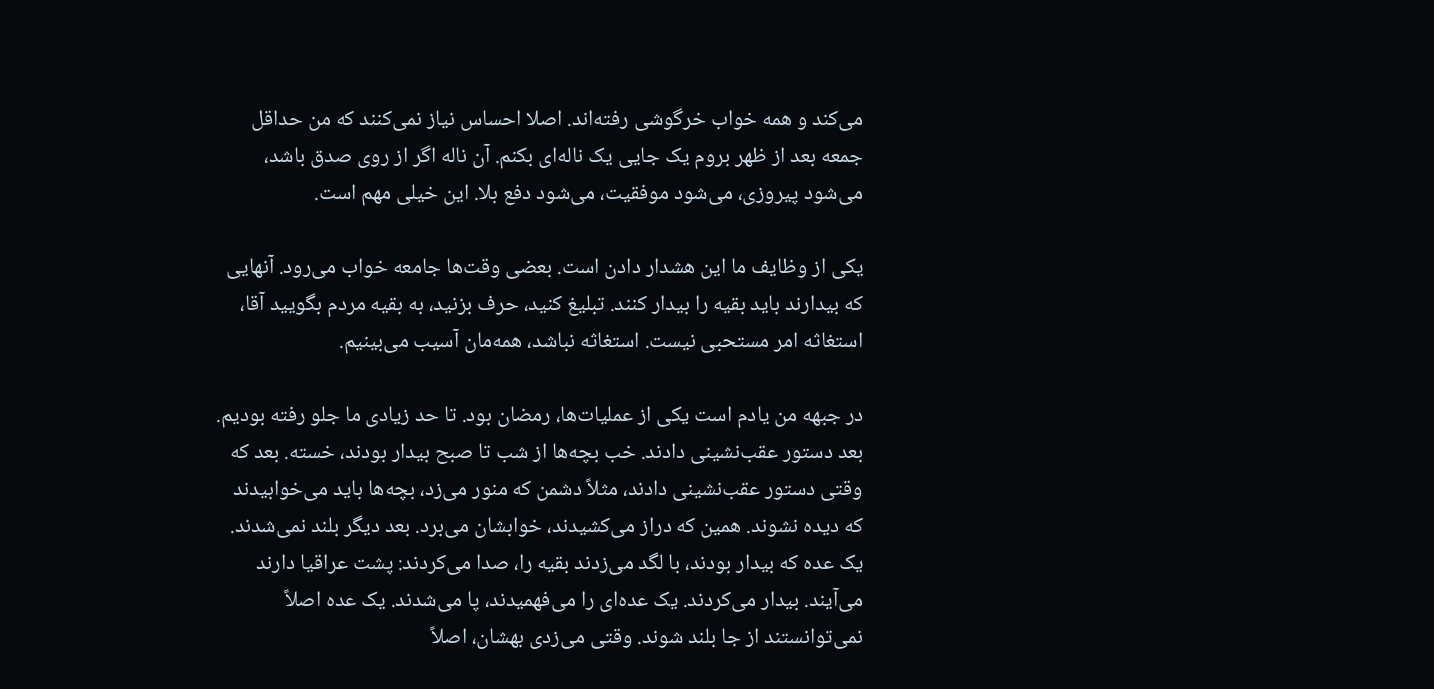می‌کند و همه خواب خرگوشی رفته‌اند. اصلا احساس نیاز نمی‌کنند که من حداقل جمعه بعد از ظهر بروم یک جایی یک ناله‌ای بکنم. آن ناله اگر از روی صدق باشد، می‌شود پیروزی، می‌شود موفقیت، می‌شود دفع بلا. این خیلی مهم است.

یکی از وظایف ما این هشدار دادن است. بعضی وقت‌ها جامعه خواب می‌رود. آنهایی که بیدارند باید بقیه را بیدار کنند. تبلیغ کنید، حرف بزنید، به بقیه مردم بگویید آقا، استغاثه امر مستحبی نیست. استغاثه نباشد، همه‌مان آسیب می‌بینیم.

در جبهه من یادم است یکی از عملیات‌ها، رمضان بود. تا حد زیادی ما جلو رفته بودیم. بعد دستور عقب‌نشینی دادند. خب بچه‌ها از شب تا صبح بیدار بودند، خسته. بعد که وقتی دستور عقب‌نشینی دادند، مثلاً دشمن که منور می‌زد، بچه‌ها باید می‌خوابیدند که دیده نشوند. همین که دراز می‌کشیدند، خوابشان می‌برد. بعد دیگر بلند نمی‌شدند. یک عده که بیدار بودند، با لگد می‌زدند بقیه را، صدا می‌کردند: پشت عراقیا دارند می‌آیند. بیدار می‌کردند. یک عده‌ای را می‌فهمیدند، پا می‌شدند. یک عده اصلاً نمی‌توانستند از جا بلند شوند. وقتی می‌زدی بهشان، اصلاً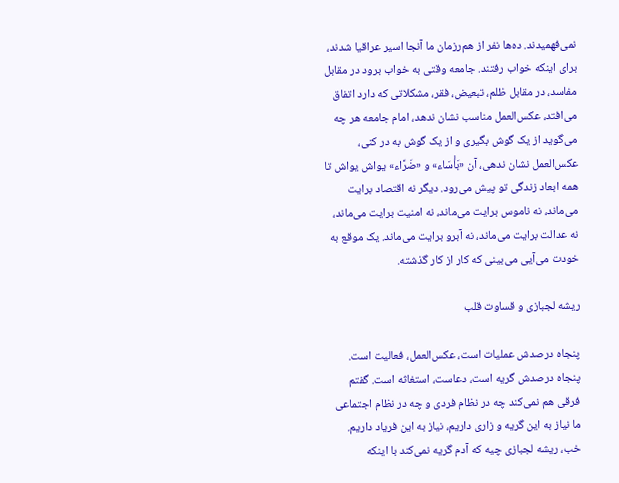نمی‌فهمیدند. ده‌ها نفر از هم‌رزمان ما آنجا اسیر عراقیا شدند، برای اینکه خواب رفتند. جامعه وقتی به خواب برود در مقابل مفاسد، در مقابل ظلم، تبعیض، فقر، مشکلاتی که دارد اتفاق می‌افتد، عکس‌العمل مناسب نشان ندهد، امام جامعه هر چه می‌گوید از یک گوش بگیری و از یک گوش به در کنی، عکس‌العمل نشان ندهی، آن «بَأْسَاء» و «ضَرَّاء» یواش یواش تا همه ابعاد زندگی تو پیش می‌رود. دیگر نه اقتصاد برایت می‌ماند، نه ناموس برایت می‌ماند، نه امنیت برایت می‌ماند، نه عدالت برایت می‌ماند، نه آبرو برایت می‌ماند. یک موقع به خودت می‌آیی می‌بینی که کار از کار گذشته.

ریشه لجبازی و قساوت قلب

پنجاه درصدش عملیات است، عکس‌العمل، فعالیت است. پنجاه درصدش گریه است، دعاست، استغاثه است. گفتم فرقی هم نمی‌کند چه در نظام فردی و چه در نظام اجتماعی ما نیاز به این گریه و زاری داریم، نیاز به این فریاد داریم. خب، ریشه لجبازی چیه که آدم گریه نمی‌کند با اینکه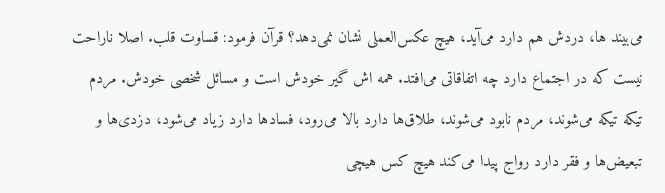می‌بیند ها، دردش هم دارد می‌آید، هیچ عکس‌العملی نشان نمی‌دهد؟ قرآن فرمود: قساوت قلب. اصلا ناراحت نیست که در اجتماع دارد چه اتفاقاتی می‌افتد. همه اش گیر خودش است و مسائل شخصی خودش. مردم تیکه تیکه می‌شوند، مردم نابود می‌شوند، طلاق‌ها دارد بالا می‌رود، فسادها دارد زیاد می‌شود، دزدی‌ها و تبعیض‌ها و فقر دارد رواج پیدا می‌کند هیچ کس هیچی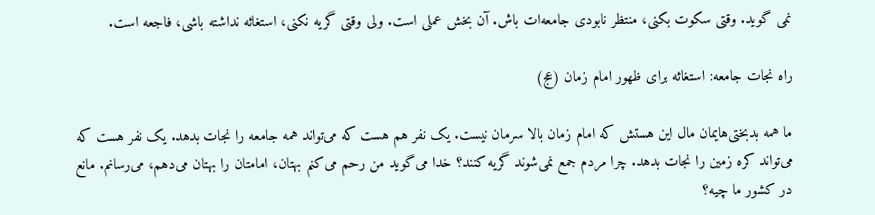نمی گوید. وقتی سکوت بکنی، منتظر نابودی جامعه‌ات باش. آن بخش عملی است. ولی وقتی گریه نکنی، استغاثه نداشته باشی، فاجعه است.

راه نجات جامعه: استغاثه برای ظهور امام زمان (عج)

ما همه بدبختی‌هایمان مال این هستش که امام زمان بالا سرمان نیست. یک نفر هم هست که می‌تواند همه جامعه را نجات بدهد. یک نفر هست که می‌تواند کره زمین را نجات بدهد. چرا مردم جمع نمی‌شوند گریه کنند؟ خدا می‌گوید من رحم می‌کنم بهتان، امامتان را بهتان می‌دهم، می‌رسانم. مانع در کشور ما چیه؟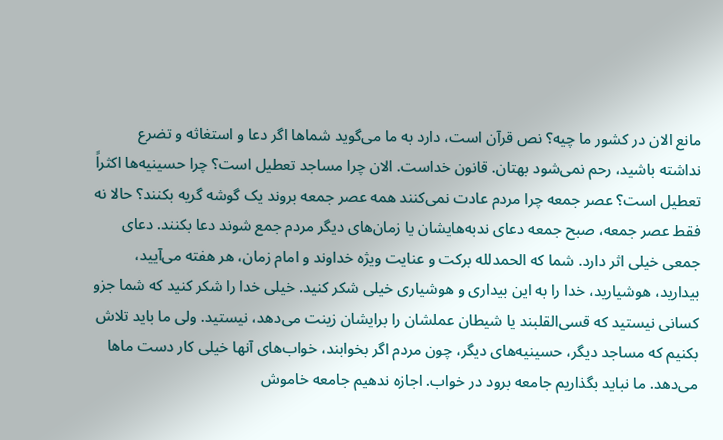مانع الان در کشور ما چیه؟ نص قرآن است، دارد به ما می‌گوید شماها اگر دعا و استغاثه و تضرع نداشته باشید، رحم نمی‌شود بهتان. قانون خداست. الان چرا مساجد تعطیل است؟ چرا حسینیه‌ها اکثراً تعطیل است؟ عصر جمعه چرا مردم عادت نمی‌کنند همه عصر جمعه بروند یک گوشه گریه بکنند؟ حالا نه فقط عصر جمعه، صبح جمعه دعای ندبه‌هایشان یا زمان‌های دیگر مردم جمع شوند دعا بکنند. دعای جمعی خیلی اثر دارد. شما که الحمدلله برکت و عنایت ویژه خداوند و امام زمان، هر هفته می‌آیید، بیدارید، هوشیارید، خدا را به این بیداری و هوشیاری خیلی شکر کنید. خیلی خدا را شکر کنید که شما جزو کسانی نیستید که قسی‌القلبند یا شیطان عملشان را برایشان زینت می‌دهد، نیستید. ولی ما باید تلاش بکنیم که مساجد دیگر، حسینیه‌های دیگر، چون مردم اگر بخوابند، خواب‌های آنها خیلی کار دست ماها می‌دهد. ما نباید بگذاریم جامعه برود در خواب. اجازه ندهیم جامعه خاموش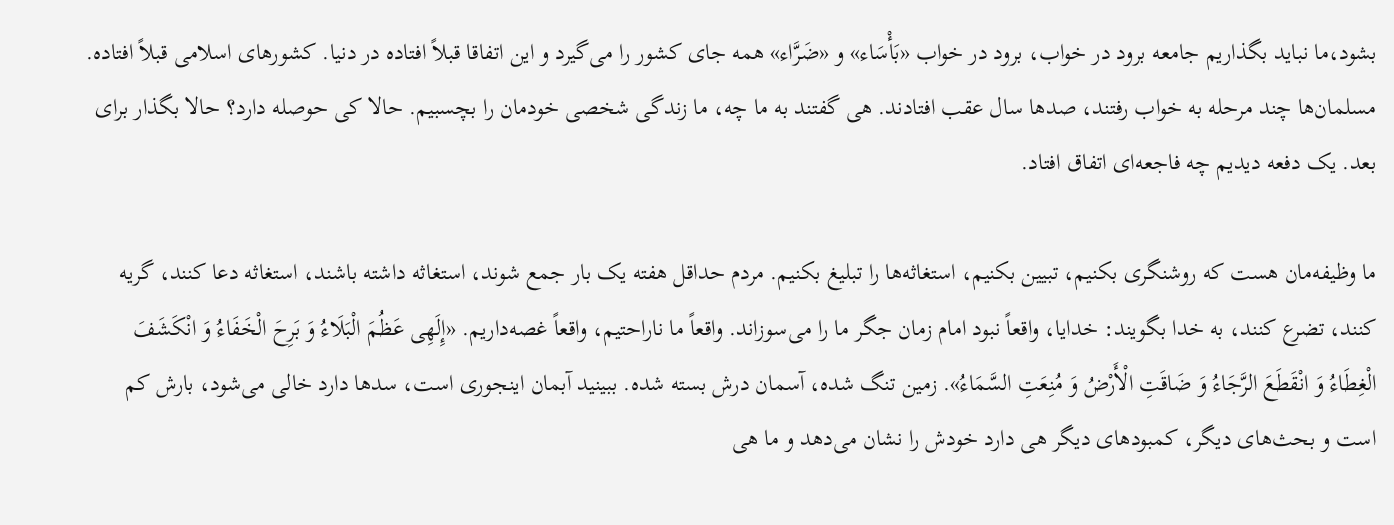بشود،ما نباید بگذاریم جامعه برود در خواب، برود در خواب «بَأْسَاء» و «ضَرَّاء» همه جای کشور را می‌گیرد و این اتفاقا قبلاً افتاده در دنیا. کشورهای اسلامی قبلاً افتاده. مسلمان‌ها چند مرحله به خواب رفتند، صدها سال عقب افتادند. هی گفتند به ما چه، ما زندگی شخصی خودمان را بچسبیم. حالا کی حوصله دارد؟ حالا بگذار برای بعد. یک دفعه دیدیم چه فاجعه‌ای اتفاق افتاد.

ما وظیفه‌مان هست که روشنگری بکنیم، تبیین بکنیم، استغاثه‌ها را تبلیغ بکنیم. مردم حداقل هفته یک بار جمع شوند، استغاثه داشته باشند، استغاثه دعا کنند، گریه کنند، تضرع کنند، به خدا بگویند: خدایا، واقعاً نبود امام زمان جگر ما را می‌سوزاند. واقعاً ما ناراحتیم، واقعاً غصه‌داریم. «إِلَهِی عَظُمَ الْبَلَاءُ وَ بَرِحَ الْخَفَاءُ وَ انْکَشَفَ الْغِطَاءُ وَ انْقَطَعَ الرَّجَاءُ وَ ضَاقَتِ الْأَرْضُ وَ مُنِعَتِ السَّمَاءُ». زمین تنگ شده، آسمان درش بسته شده. ببینید آبمان اینجوری است، سدها دارد خالی می‌شود، بارش کم است و بحث‌های دیگر، کمبودهای دیگر هی دارد خودش را نشان می‌دهد و ما هی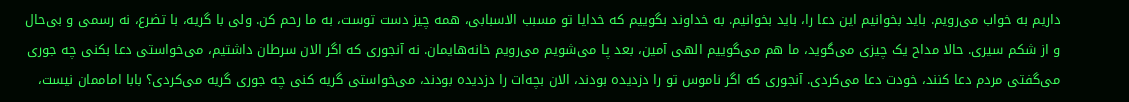داریم به خواب می‌رویم. باید بخوانیم این دعا را، باید بخوانیم. به خداوند بگوییم که خدایا تو مسبب الاسبابی، همه چیز دست توست، به ما رحم کن. ولی با گریه، با تضرع، نه رسمی و بی‌حال و از شکم سیری. حالا مداح یک چیزی می‌گوید، ما هم می‌گوییم الهی آمین، بعد پا می‌شویم می‌رویم خانه‌هایمان. نه آنجوری که اگر الان سرطان داشتیم، می‌خواستی دعا بکنی چه جوری می‌گفتی مردم دعا کنند، خودت دعا می‌کردی. آنجوری که اگر ناموس تو را دزدیده بودند، الان بچه‌ات را دزدیده بودند، می‌خواستی گریه کنی چه جوری گریه می‌کردی؟ بابا اماممان نیست،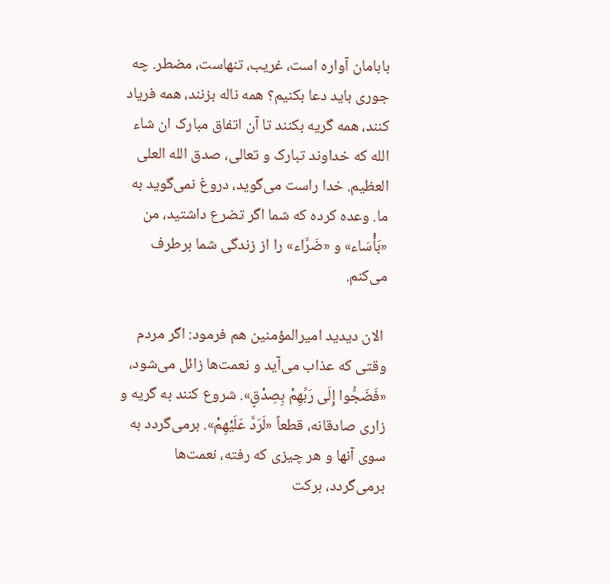بابامان آواره است، غریب، تنهاست، مضطر. چه جوری باید دعا بکنیم؟ همه ناله بزنند، همه فریاد کنند، همه گریه بکنند تا آن اتفاق مبارک ان شاء الله که خداوند تبارک و تعالی، صدق الله العلی العظیم. خدا راست می‌گوید، دروغ نمی‌گوید به ما. وعده کرده که شما اگر تضرع داشتید، من «بَأْسَاء» و «ضَرَّاء» را از زندگی شما برطرف می‌کنم.

 الان دیدید امیرالمؤمنین هم فرمود: اگر مردم وقتی که عذاب می‌آید و نعمت‌ها زائل می‌شود، «فَضَجُّوا إِلَى رَبِّهِمْ بِصِدْقٍ». شروع کنند به گریه و زاری صادقانه، قطعاً «لَرَدَّ عَلَیْهِمْ». برمی‌گردد به سوی آنها و هر چیزی که رفته، نعمت‌ها برمی‌گردد، برکت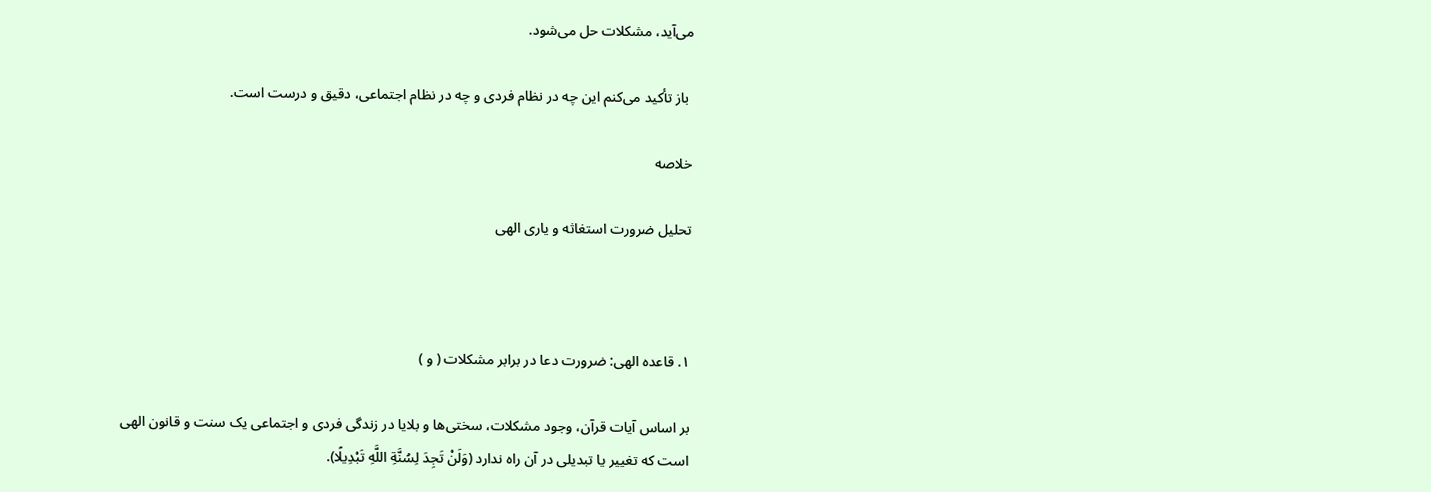می‌آید، مشکلات حل می‌شود.

 باز تأکید می‌کنم این چه در نظام فردی و چه در نظام اجتماعی، دقیق و درست است.

خلاصه

تحلیل ضرورت استغاثه و یاری الهی



۱. قاعده الهی: ضرورت دعا در برابر مشکلات ( و )

بر اساس آیات قرآن، وجود مشکلات، سختی‌ها و بلایا در زندگی فردی و اجتماعی یک سنت و قانون الهی است که تغییر یا تبدیلی در آن راه ندارد (وَلَنْ تَجِدَ لِسُنَّةِ اللَّهِ تَبْدِيلًا).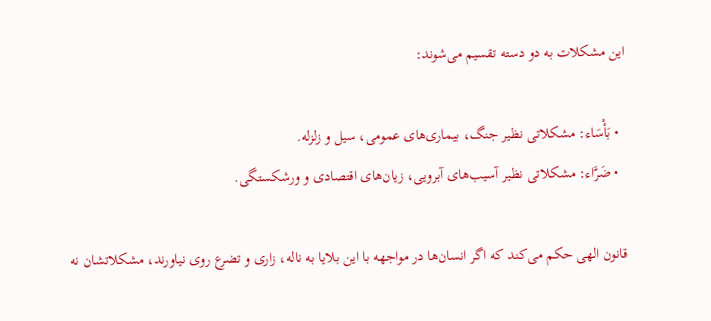این مشکلات به دو دسته تقسیم می‌شوند:

  • بَأْسَاء: مشکلاتی نظیر جنگ، بیماری‌های عمومی، سیل و زلزله.
  • ضَرَّاء: مشکلاتی نظیر آسیب‌های آبرویی، زیان‌های اقتصادی و ورشکستگی.

قانون الهی حکم می‌کند که اگر انسان‌ها در مواجهه با این بلایا به ناله، زاری و تضرع روی نیاورند، مشکلاتشان نه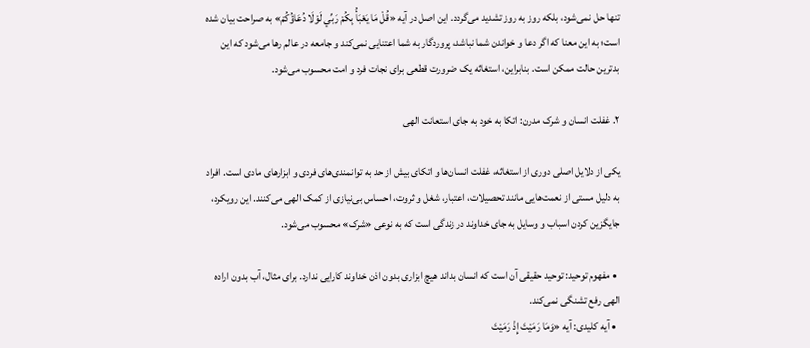تنها حل نمی‌شود، بلکه روز به روز تشدید می‌گردد. این اصل در آیه «قُلْ مَا يَعْبَأُ بِكُمْ رَبِّي لَوْلَا دُعَاؤُكُمْ» به صراحت بیان شده است؛ به این معنا که اگر دعا و خواندن شما نباشد، پروردگار به شما اعتنایی نمی‌کند و جامعه در عالم رها می‌شود که این بدترین حالت ممکن است. بنابراین، استغاثه یک ضرورت قطعی برای نجات فرد و امت محسوب می‌شود.

۲. غفلت انسان و شرک مدرن: اتکا به خود به جای استعانت الهی

یکی از دلایل اصلی دوری از استغاثه، غفلت انسان‌ها و اتکای بیش از حد به توانمندی‌های فردی و ابزارهای مادی است. افراد به دلیل مستی از نعمت‌هایی مانند تحصیلات، اعتبار، شغل و ثروت، احساس بی‌نیازی از کمک الهی می‌کنند. این رویکرد، جایگزین کردن اسباب و وسایل به جای خداوند در زندگی است که به نوعی «شرک» محسوب می‌شود.

  • مفهوم توحید: توحید حقیقی آن است که انسان بداند هیچ ابزاری بدون اذن خداوند کارایی ندارد. برای مثال، آب بدون اراده الهی رفع تشنگی نمی‌کند.
  • آیه کلیدی: آیه «وَمَا رَمَيْتَ إِذْ رَمَيْتَ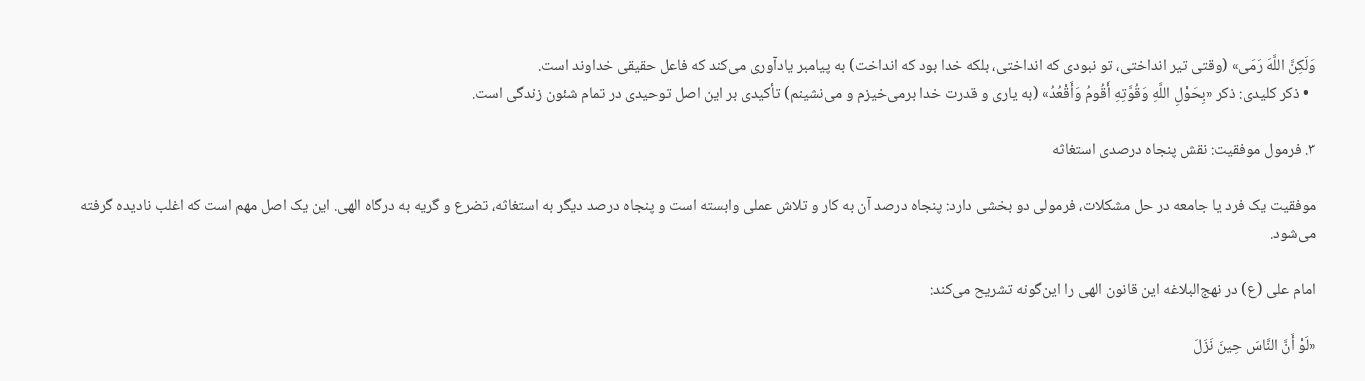وَلَكِنَّ اللَّهَ رَمَى» (وقتی تیر انداختی، تو نبودی که انداختی، بلکه خدا بود که انداخت) به پیامبر یادآوری می‌کند که فاعل حقیقی خداوند است.
  • ذکر کلیدی: ذکر «بِحَوْلِ اللَّهِ وَقُوَّتِهِ أَقُومُ وَأَقْعُدُ» (به یاری و قدرت خدا برمی‌خیزم و می‌نشینم) تأکیدی بر این اصل توحیدی در تمام شئون زندگی است.

۳. فرمول موفقیت: نقش پنجاه درصدی استغاثه

موفقیت یک فرد یا جامعه در حل مشکلات، فرمولی دو بخشی دارد: پنجاه درصد آن به کار و تلاش عملی وابسته است و پنجاه درصد دیگر به استغاثه، تضرع و گریه به درگاه الهی. این یک اصل مهم است که اغلب نادیده گرفته می‌شود.

امام علی (ع) در نهج‌البلاغه این قانون الهی را این‌گونه تشریح می‌کند:

«لَوْ أَنَّ النَّاسَ حِينَ نَزَلَ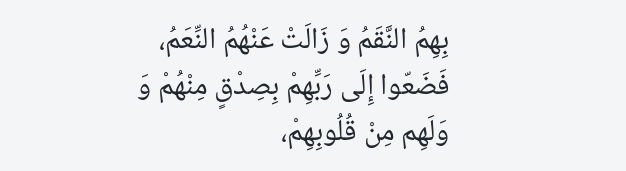بِهِمُ النَّقَمُ وَ زَالَتْ عَنْهُمُ النِّعَمُ، فَضَعّوا إِلَى رَبِّهِمْ بِصِدْقٍ مِنْهُمْ وَ وَلَهِم مِنْ قُلُوبِهِمْ،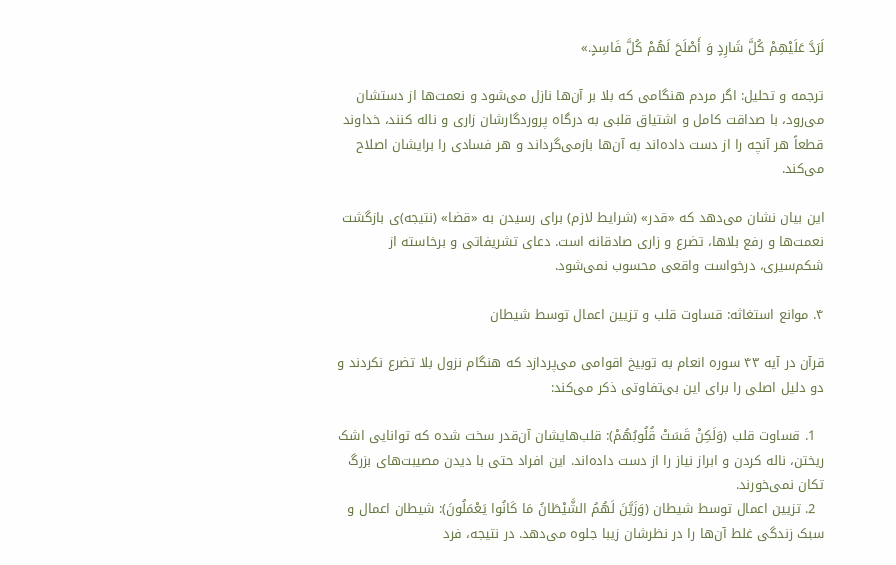لَرَدَّ عَلَيْهِمْ كُلَّ شَارِدٍ وَ أَصْلَحَ لَهُمْ كُلَّ فَاسِدٍ.»

ترجمه و تحلیل: اگر مردم هنگامی که بلا بر آن‌ها نازل می‌شود و نعمت‌ها از دستشان می‌رود، با صداقت کامل و اشتیاق قلبی به درگاه پروردگارشان زاری و ناله کنند، خداوند قطعاً هر آنچه را از دست داده‌اند به آن‌ها بازمی‌گرداند و هر فسادی را برایشان اصلاح می‌کند.

این بیان نشان می‌دهد که «قدر» (شرایط لازم) برای رسیدن به «قضا» (نتیجه)ی بازگشت نعمت‌ها و رفع بلاها، تضرع و زاری صادقانه است. دعای تشریفاتی و برخاسته از شکم‌سیری، درخواست واقعی محسوب نمی‌شود.

۴. موانع استغاثه: قساوت قلب و تزیین اعمال توسط شیطان

قرآن در آیه ۴۳ سوره انعام به توبیخ اقوامی می‌پردازد که هنگام نزول بلا تضرع نکردند و دو دلیل اصلی را برای این بی‌تفاوتی ذکر می‌کند:

  1. قساوت قلب (وَلَكِنْ قَسَتْ قُلُوبُهُمْ): قلب‌هایشان آن‌قدر سخت شده که توانایی اشک ریختن، ناله کردن و ابراز نیاز را از دست داده‌اند. این افراد حتی با دیدن مصیبت‌های بزرگ تکان نمی‌خورند.
  2. تزیین اعمال توسط شیطان (وَزَيَّنَ لَهُمُ الشَّيْطَانُ مَا كَانُوا يَعْمَلُونَ): شیطان اعمال و سبک زندگی غلط آن‌ها را در نظرشان زیبا جلوه می‌دهد. در نتیجه، فرد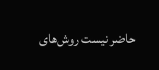حاضر نیست روش‌های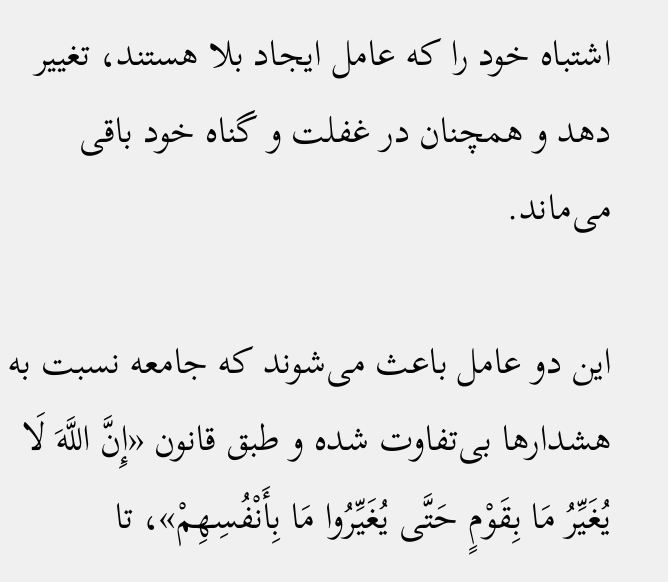اشتباه خود را که عامل ایجاد بلا هستند، تغییر دهد و همچنان در غفلت و گناه خود باقی می‌ماند.

این دو عامل باعث می‌شوند که جامعه نسبت به هشدارها بی‌تفاوت شده و طبق قانون «إِنَّ اللَّهَ لَا يُغَيِّرُ مَا بِقَوْمٍ حَتَّى يُغَيِّرُوا مَا بِأَنْفُسِهِمْ»، تا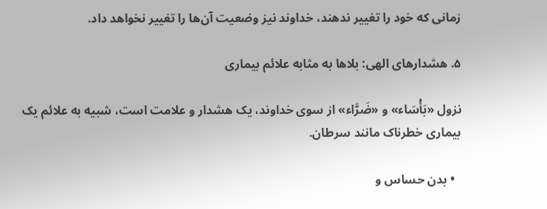زمانی که خود را تغییر ندهند، خداوند نیز وضعیت آن‌ها را تغییر نخواهد داد.

۵. هشدارهای الهی: بلاها به مثابه علائم بیماری

نزول «بَأْسَاء» و «ضَرَّاء» از سوی خداوند، یک هشدار و علامت است، شبیه به علائم یک بیماری خطرناک مانند سرطان.

  • بدن حساس و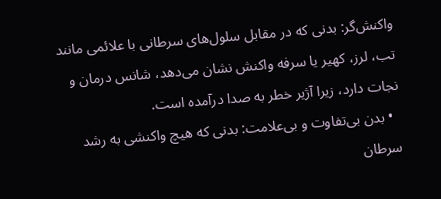واکنش‌گر: بدنی که در مقابل سلول‌های سرطانی با علائمی مانند تب، لرز، کهیر یا سرفه واکنش نشان می‌دهد، شانس درمان و نجات دارد، زیرا آژیر خطر به صدا درآمده است.
  • بدن بی‌تفاوت و بی‌علامت: بدنی که هیچ واکنشی به رشد سرطان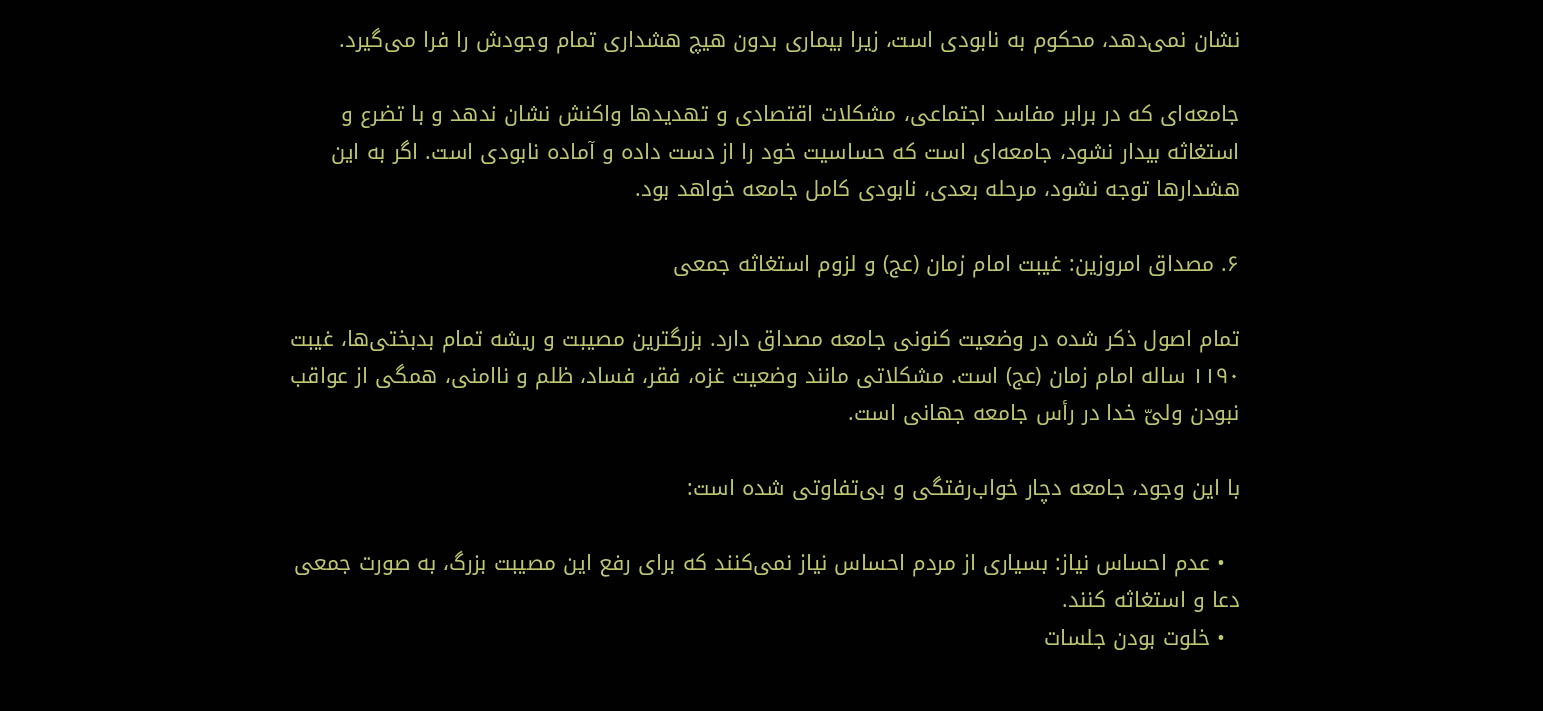نشان نمی‌دهد، محکوم به نابودی است، زیرا بیماری بدون هیچ هشداری تمام وجودش را فرا می‌گیرد.

جامعه‌ای که در برابر مفاسد اجتماعی، مشکلات اقتصادی و تهدیدها واکنش نشان ندهد و با تضرع و استغاثه بیدار نشود، جامعه‌ای است که حساسیت خود را از دست داده و آماده نابودی است. اگر به این هشدارها توجه نشود، مرحله بعدی، نابودی کامل جامعه خواهد بود.

۶. مصداق امروزین: غیبت امام زمان (عج) و لزوم استغاثه جمعی

تمام اصول ذکر شده در وضعیت کنونی جامعه مصداق دارد. بزرگترین مصیبت و ریشه تمام بدبختی‌ها، غیبت ۱۱۹۰ ساله امام زمان (عج) است. مشکلاتی مانند وضعیت غزه، فقر، فساد، ظلم و ناامنی، همگی از عواقب نبودن ولیّ خدا در رأس جامعه جهانی است.

با این وجود، جامعه دچار خواب‌رفتگی و بی‌تفاوتی شده است:

  • عدم احساس نیاز: بسیاری از مردم احساس نیاز نمی‌کنند که برای رفع این مصیبت بزرگ، به صورت جمعی دعا و استغاثه کنند.
  • خلوت بودن جلسات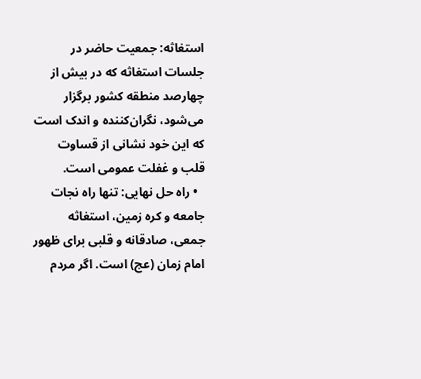استغاثه: جمعیت حاضر در جلسات استغاثه که در بیش از چهارصد منطقه کشور برگزار می‌شود، نگران‌کننده و اندک است که این خود نشانی از قساوت قلب و غفلت عمومی است.
  • راه حل نهایی: تنها راه نجات جامعه و کره زمین، استغاثه جمعی، صادقانه و قلبی برای ظهور امام زمان (عج) است. اگر مردم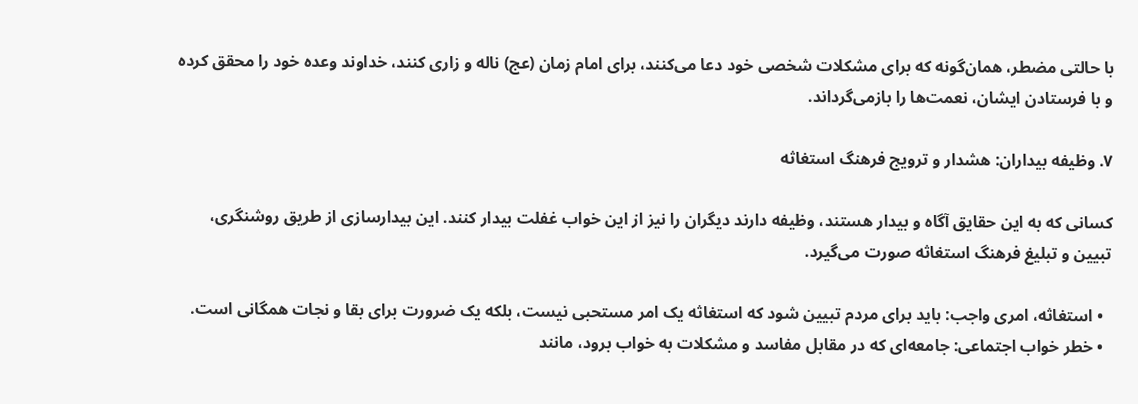با حالتی مضطر، همان‌گونه که برای مشکلات شخصی خود دعا می‌کنند، برای امام زمان (عج) ناله و زاری کنند، خداوند وعده خود را محقق کرده و با فرستادن ایشان، نعمت‌ها را بازمی‌گرداند.

۷. وظیفه بیداران: هشدار و ترویج فرهنگ استغاثه

کسانی که به این حقایق آگاه و بیدار هستند، وظیفه دارند دیگران را نیز از این خواب غفلت بیدار کنند. این بیدارسازی از طریق روشنگری، تبیین و تبلیغ فرهنگ استغاثه صورت می‌گیرد.

  • استغاثه، امری واجب: باید برای مردم تبیین شود که استغاثه یک امر مستحبی نیست، بلکه یک ضرورت برای بقا و نجات همگانی است.
  • خطر خواب اجتماعی: جامعه‌ای که در مقابل مفاسد و مشکلات به خواب برود، مانند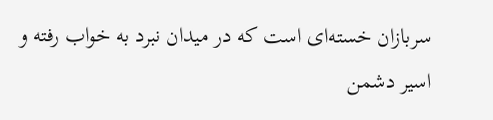سربازان خسته‌ای است که در میدان نبرد به خواب رفته و اسیر دشمن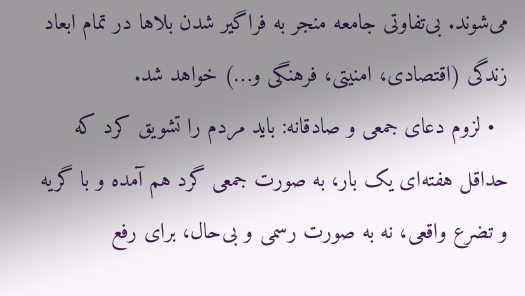می‌شوند. بی‌تفاوتی جامعه منجر به فراگیر شدن بلاها در تمام ابعاد زندگی (اقتصادی، امنیتی، فرهنگی و…) خواهد شد.
  • لزوم دعای جمعی و صادقانه: باید مردم را تشویق کرد که حداقل هفته‌ای یک بار، به صورت جمعی گرد هم آمده و با گریه و تضرع واقعی، نه به صورت رسمی و بی‌حال، برای رفع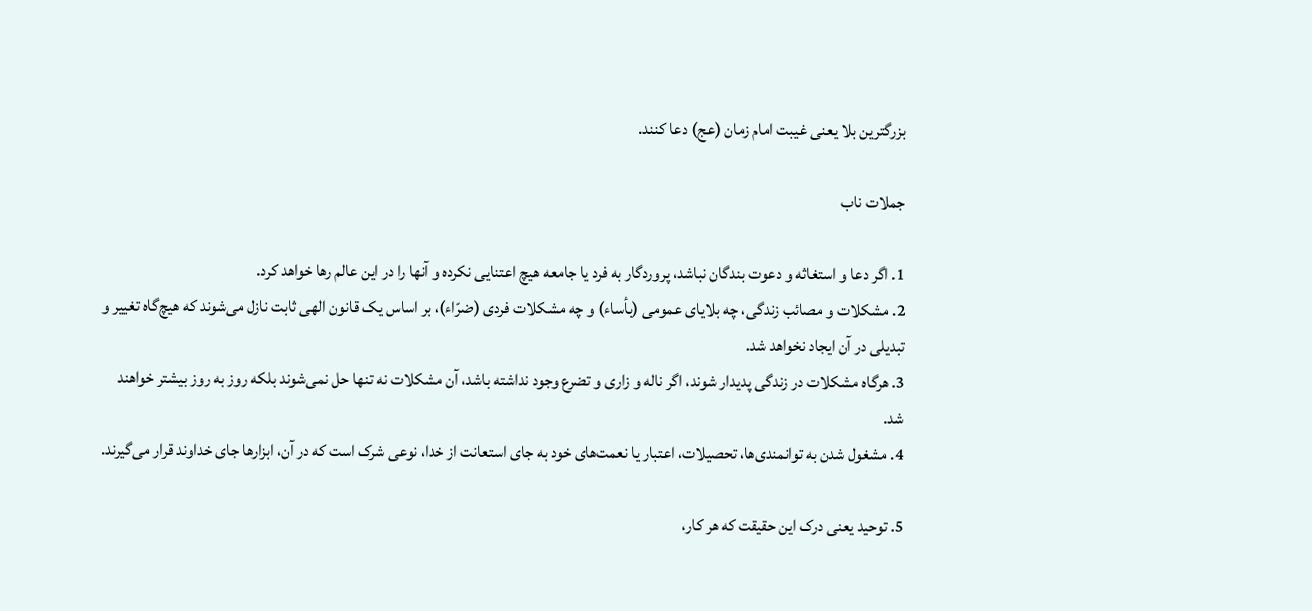بزرگترین بلا یعنی غیبت امام زمان (عج) دعا کنند.

جملات ناب

1. اگر دعا و استغاثه و دعوت بندگان نباشد، پروردگار به فرد یا جامعه هیچ اعتنایی نکرده و آنها را در این عالم رها خواهد کرد.
2. مشکلات و مصائب زندگی، چه بلایای عمومی (بأساء) و چه مشکلات فردی (ضرّاء)، بر اساس یک قانون الهی ثابت نازل می‌شوند که هیچ‌گاه تغییر و تبدیلی در آن ایجاد نخواهد شد.
3. هرگاه مشکلات در زندگی پدیدار شوند، اگر ناله و زاری و تضرع وجود نداشته باشد، آن مشکلات نه تنها حل نمی‌شوند بلکه روز به روز بیشتر خواهند شد.
4. مشغول شدن به توانمندی‌ها، تحصیلات، اعتبار یا نعمت‌های خود به جای استعانت از خدا، نوعی شرک است که در آن، ابزارها جای خداوند قرار می‌گیرند.

5. توحید یعنی درک این حقیقت که هر کار،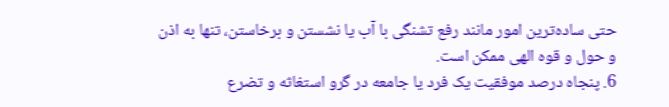حتی ساده‌ترین امور مانند رفع تشنگی با آب یا نشستن و برخاستن، تنها به اذن و حول و قوه الهی ممکن است.
6. پنجاه درصد موفقیت یک فرد یا جامعه در گرو استغاثه و تضرع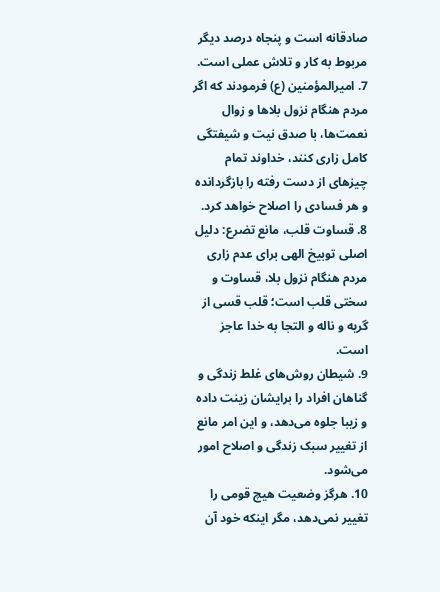صادقانه است و پنجاه درصد دیگر مربوط به کار و تلاش عملی است.
7. امیرالمؤمنین (ع) فرمودند که اگر مردم هنگام نزول بلاها و زوال نعمت‌ها، با صدق نیت و شیفتگی کامل زاری کنند، خداوند تمام چیزهای از دست رفته را بازگردانده و هر فسادی را اصلاح خواهد کرد.
8. قساوت قلب، مانع تضرع: دلیل اصلی توبیخ الهی برای عدم زاری مردم هنگام نزول بلا، قساوت و سختی قلب است؛ قلب قسی از گریه و ناله و التجا به خدا عاجز است.
9. شیطان روش‌های غلط زندگی و گناهان افراد را برایشان زینت داده و زیبا جلوه می‌دهد، و این امر مانع از تغییر سبک زندگی و اصلاح امور می‌شود.
10. هرگز وضعیت هیچ قومی را تغییر نمی‌دهد، مگر اینکه خود آن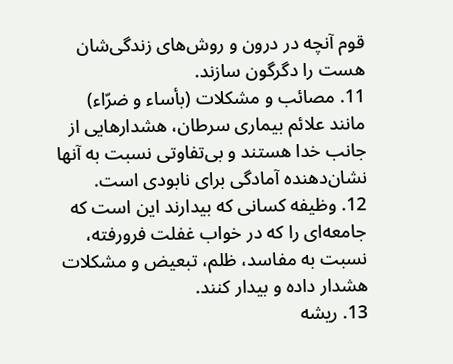قوم آنچه در درون و روش‌های زندگی‌شان هست را دگرگون سازند.
11. مصائب و مشکلات (بأساء و ضرّاء) مانند علائم بیماری سرطان، هشدارهایی از جانب خدا هستند و بی‌تفاوتی نسبت به آنها نشان‌دهنده آمادگی برای نابودی است.
12. وظیفه کسانی که بیدارند این است که جامعه‌ای را که در خواب غفلت فرورفته، نسبت به مفاسد، ظلم، تبعیض و مشکلات هشدار داده و بیدار کنند.
13. ریشه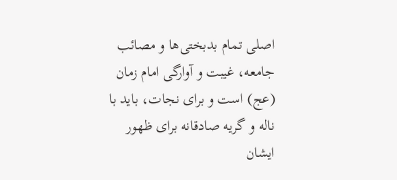اصلی تمام بدبختی‌ها و مصائب جامعه، غیبت و آوارگی امام زمان (عج) است و برای نجات، باید با ناله و گریه صادقانه برای ظهور ایشان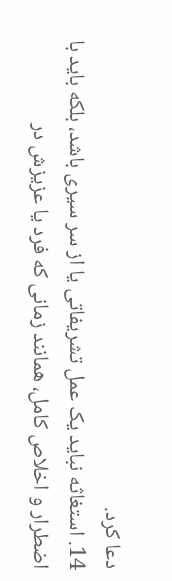دعا کرد.
14. استغاثه نباید یک عمل تشریفاتی یا از سر سیری باشد، بلکه باید با اضطرار و اخلاص کامل، همانند زمانی که فرد یا عزیزش در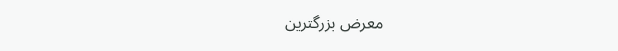معرض بزرگترین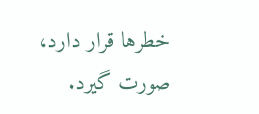خطرها قرار دارد، صورت گیرد.